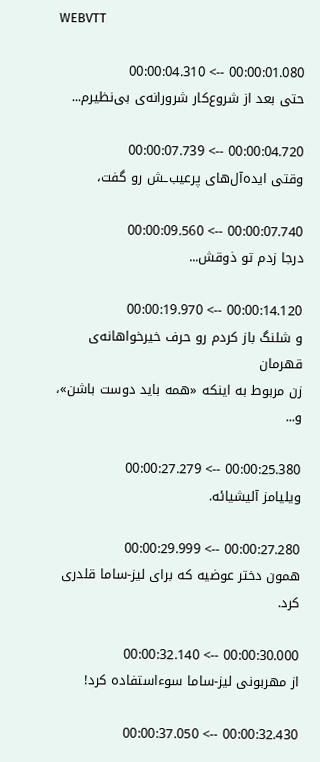WEBVTT

00:00:01.080 --> 00:00:04.310
حتی بعد از شروع‌کار شرورانه‌ی بی‌نظیرم...

00:00:04.720 --> 00:00:07.739
وقتی ایده‌آل‌های پرعیب‌ـش رو گفت،

00:00:07.740 --> 00:00:09.560
درجا زدم تو ذوقش...

00:00:14.120 --> 00:00:19.970
و شلنگ باز کردم رو حرف خیرخواهانه‌ی قهرمان
زن مربوط به اینکه «همه باید دوست باشن»، و...

00:00:25.380 --> 00:00:27.279
ویلیامز آلیشیائه.

00:00:27.280 --> 00:00:29.999
همون دختر عوضیه که برای لیز-ساما قلدری کرد.

00:00:30.000 --> 00:00:32.140
از مهربونی لیز-ساما سوءاستفاده کرد!

00:00:32.430 --> 00:00:37.050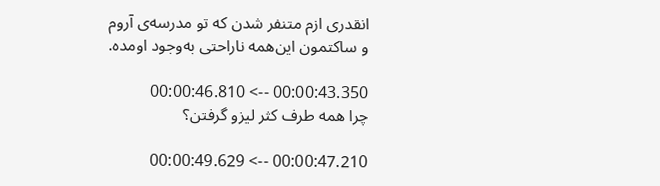انقدری ازم متنفر شدن که تو مدرسه‌ی آروم
و ساکتمون این‌همه ناراحتی به‌وجود اومده.

00:00:43.350 --> 00:00:46.810
چرا همه طرف کثر لیزو گرفتن؟

00:00:47.210 --> 00:00:49.629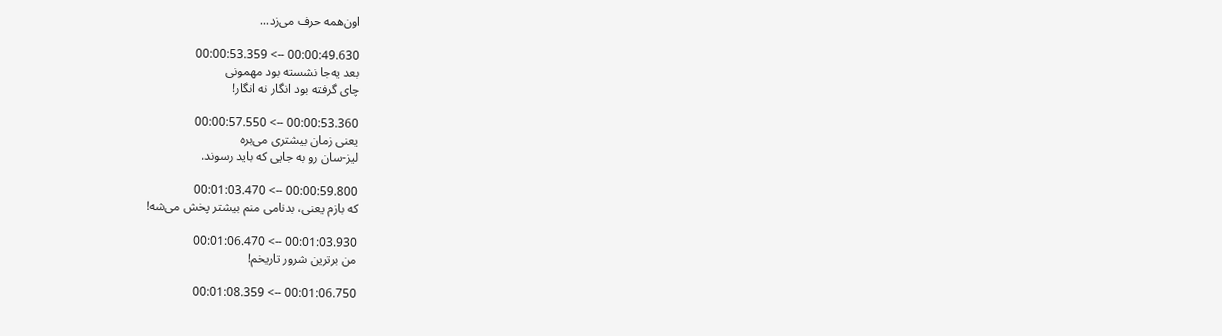اون‌همه حرف می‌زد...

00:00:49.630 --> 00:00:53.359
بعد یه‌جا نشسته بود مهمونی
چای گرفته بود انگار نه انگار!

00:00:53.360 --> 00:00:57.550
یعنی زمان بیشتری می‌بره
لیز-سان رو به جایی که باید رسوند.

00:00:59.800 --> 00:01:03.470
که بازم یعنی، بدنامی منم بیشتر پخش می‌شه!

00:01:03.930 --> 00:01:06.470
من برترین شرور تاریخم!

00:01:06.750 --> 00:01:08.359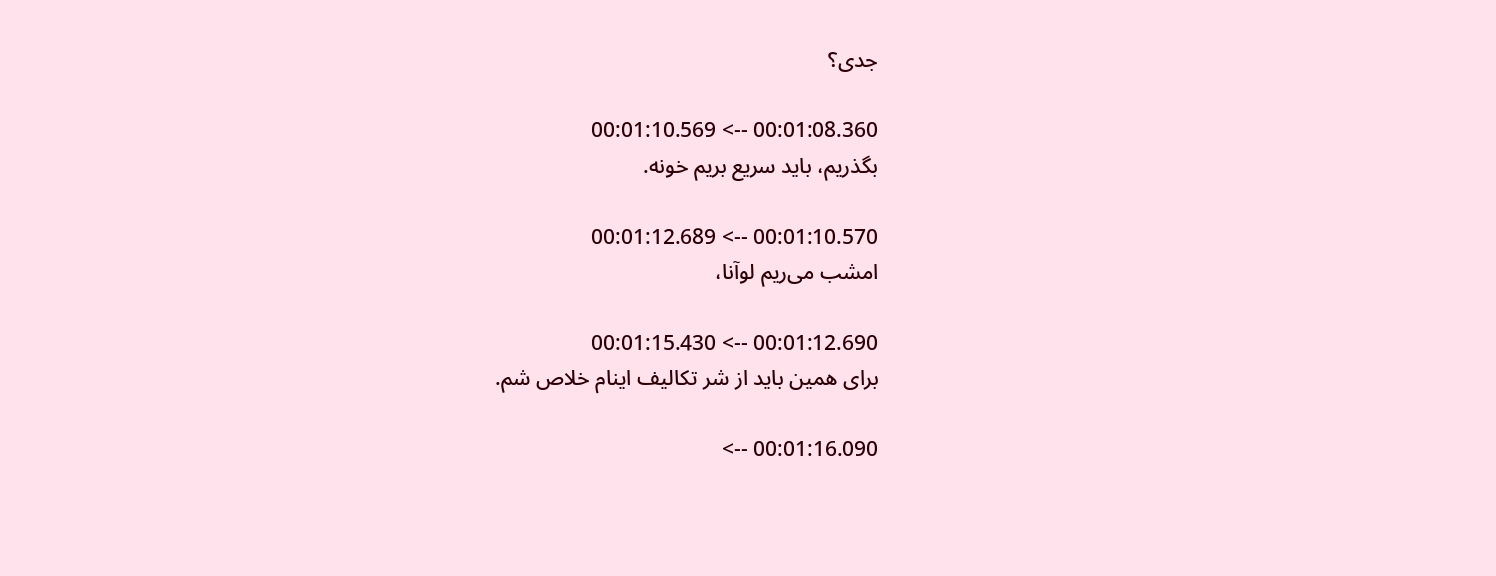جدی؟

00:01:08.360 --> 00:01:10.569
بگذریم، باید سریع بریم خونه.

00:01:10.570 --> 00:01:12.689
امشب می‌ریم لوآنا،

00:01:12.690 --> 00:01:15.430
برای همین باید از شر تکالیف اینام خلاص شم.

00:01:16.090 -->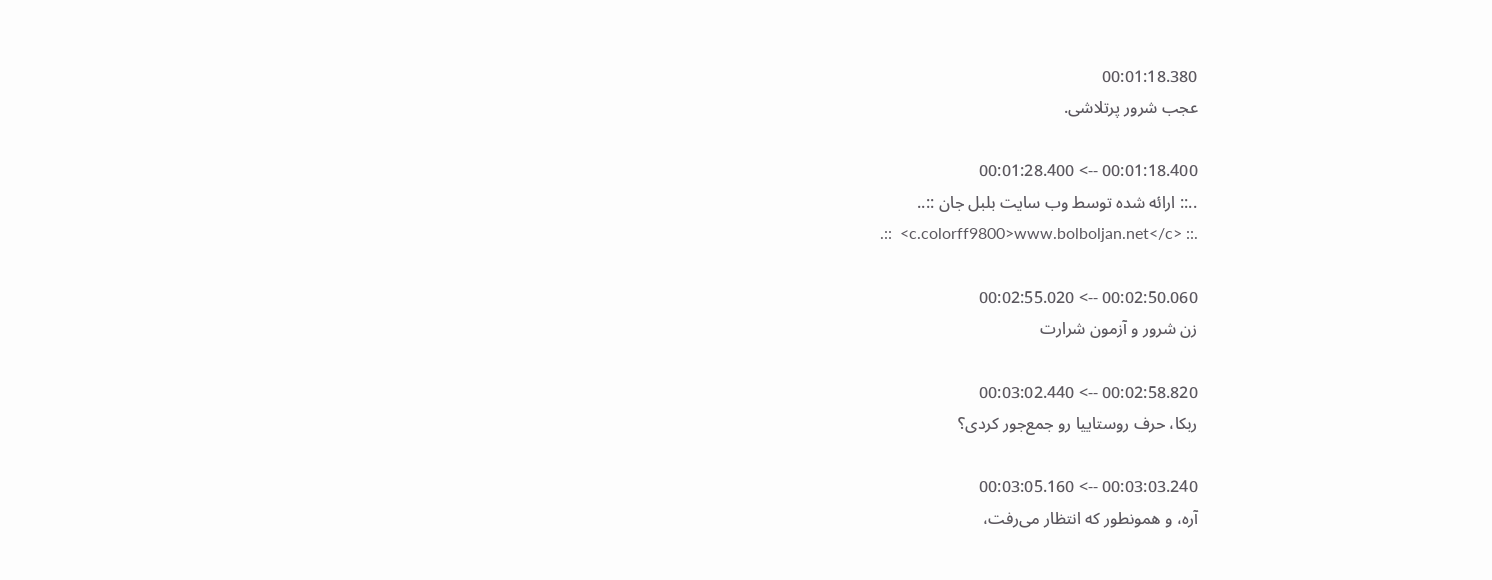00:01:18.380
عجب شرور پرتلاشی.

00:01:18.400 --> 00:01:28.400
..:: ارائه شده توسط وب سايت بلبل جان ::..
.::  <c.colorff9800>www.bolboljan.net</c> ::.

00:02:50.060 --> 00:02:55.020
زن شرور و آزمون شرارت

00:02:58.820 --> 00:03:02.440
ربکا، حرف روستاییا رو جمع‌جور کردی؟

00:03:03.240 --> 00:03:05.160
آره، و همونطور که انتظار می‌رفت،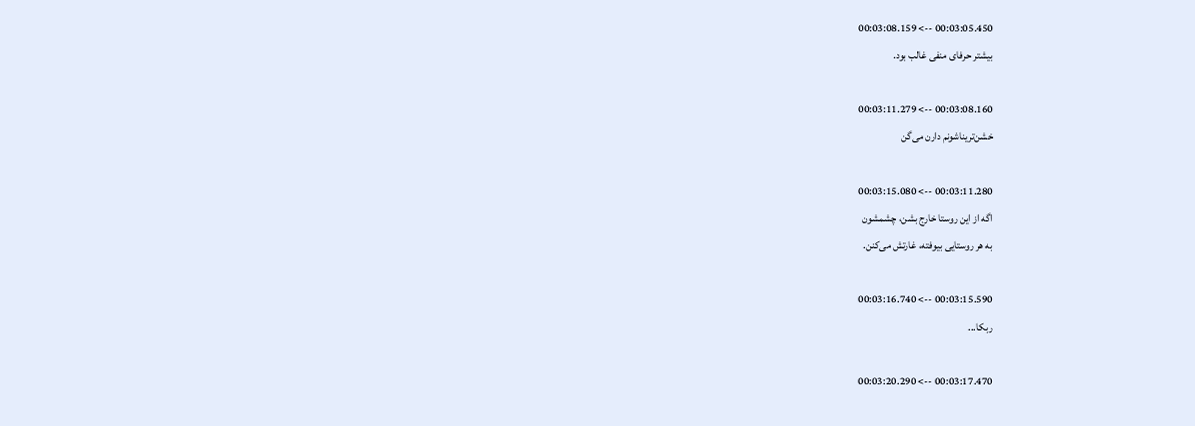00:03:05.450 --> 00:03:08.159
بیشتر حرفای منفی غالب بود.

00:03:08.160 --> 00:03:11.279
خشن‌تریناشونم دارن می‌گن

00:03:11.280 --> 00:03:15.080
اگه از این روستا خارج بشن، چشمشون
به هر روستایی بیوفته، غارتش می‌کنن.

00:03:15.590 --> 00:03:16.740
ربکا...

00:03:17.470 --> 00:03:20.290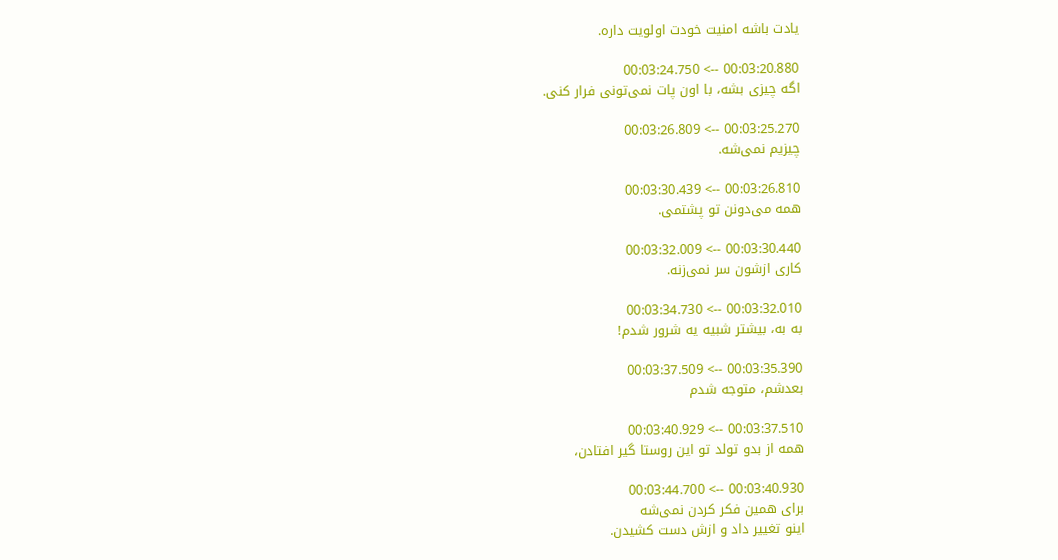یادت باشه امنیت خودت اولویت داره.

00:03:20.880 --> 00:03:24.750
اگه چیزی بشه، با اون پات نمی‌تونی فرار کنی.

00:03:25.270 --> 00:03:26.809
چیزیم نمی‌شه.

00:03:26.810 --> 00:03:30.439
همه‌ می‌دونن تو پشتمی.

00:03:30.440 --> 00:03:32.009
کاری ازشون سر نمی‌زنه.

00:03:32.010 --> 00:03:34.730
به به، بیشتر شبیه یه شرور شدم!

00:03:35.390 --> 00:03:37.509
بعدشم، متوجه شدم

00:03:37.510 --> 00:03:40.929
همه از بدو تولد تو این روستا گیر افتادن،

00:03:40.930 --> 00:03:44.700
برای همین فکر کردن نمی‌شه
اینو تغییر داد و ازش دست کشیدن.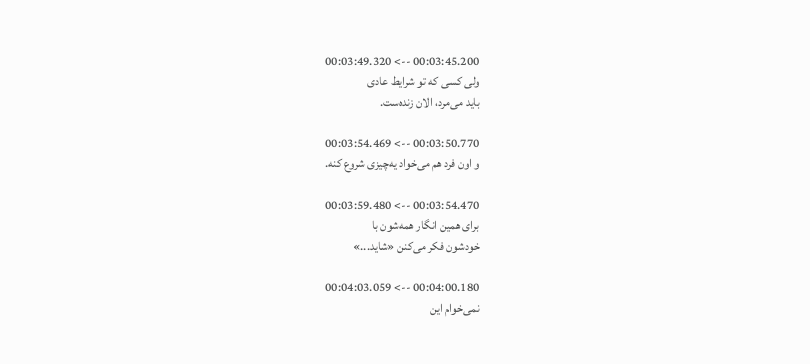00:03:45.200 --> 00:03:49.320
ولی کسی که تو شرایط عادی
باید می‌مرد، الان زنده‌ست.

00:03:50.770 --> 00:03:54.469
و اون فرد هم می‌خواد یه‌چیزی شروع کنه.

00:03:54.470 --> 00:03:59.480
برای همین انگار همه‌شون با
خودشون فکر می‌کنن «شاید...»

00:04:00.180 --> 00:04:03.059
نمی‌خوام این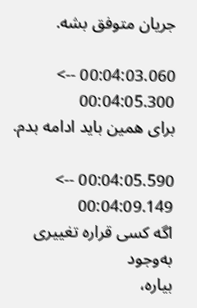جریان متوفق بشه.

00:04:03.060 --> 00:04:05.300
برای همین باید ادامه بدم.

00:04:05.590 --> 00:04:09.149
اگه کسی قراره تغییری به‌وجود
بیاره،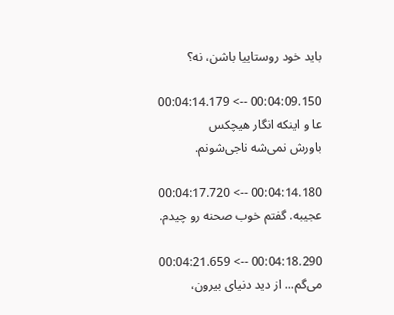باید خود روستاییا باشن، نه؟

00:04:09.150 --> 00:04:14.179
عا و اینکه انگار هیچکس
باورش نمی‌شه ناجی‌شونم.

00:04:14.180 --> 00:04:17.720
عجیبه. گفتم خوب صحنه رو چیدم.

00:04:18.290 --> 00:04:21.659
می‌گم... از دید دنیای بیرون،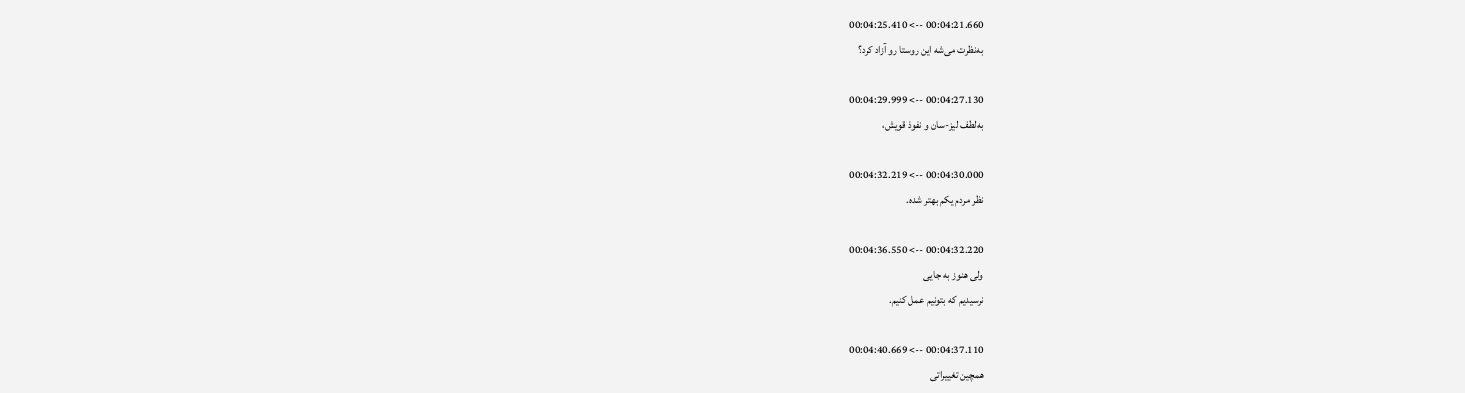00:04:21.660 --> 00:04:25.410
به‌نظرت می‌شه این روستا رو آزاد کرد؟

00:04:27.130 --> 00:04:29.999
به‌لطف لیز-سان و نفوذ قویش،

00:04:30.000 --> 00:04:32.219
نظر مردم یکم بهتر شده.

00:04:32.220 --> 00:04:36.550
ولی هنوز به جایی
نرسیدیم که بتونیم عمل کنیم.

00:04:37.110 --> 00:04:40.669
همچین تغییراتی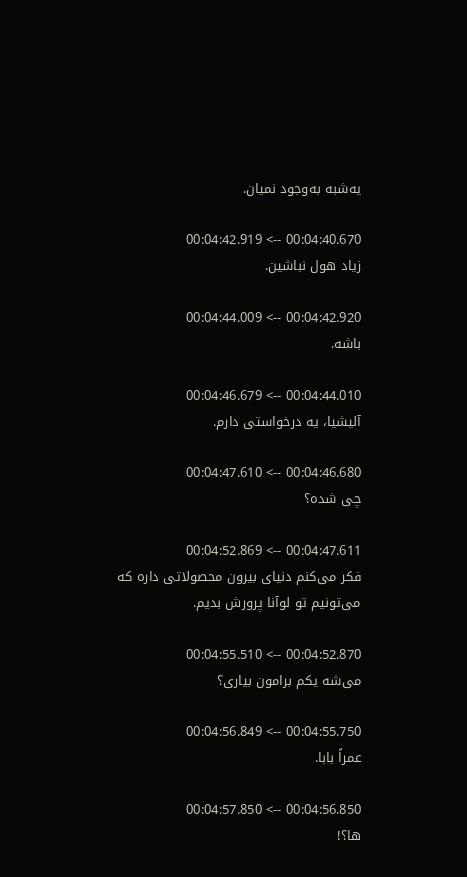یه‌شبه به‌وجود نمیان.

00:04:40.670 --> 00:04:42.919
زیاد هول نباشین.

00:04:42.920 --> 00:04:44.009
باشه.

00:04:44.010 --> 00:04:46.679
آلیشیا، یه درخواستی دارم.

00:04:46.680 --> 00:04:47.610
چی شده؟

00:04:47.611 --> 00:04:52.869
فکر می‌کنم دنیای بیرون محصولاتی داره که
می‌تونیم تو لوآنا پرورش بدیم.

00:04:52.870 --> 00:04:55.510
می‌شه یکم برامون بیاری؟

00:04:55.750 --> 00:04:56.849
عمراً بابا.

00:04:56.850 --> 00:04:57.850
ها؟!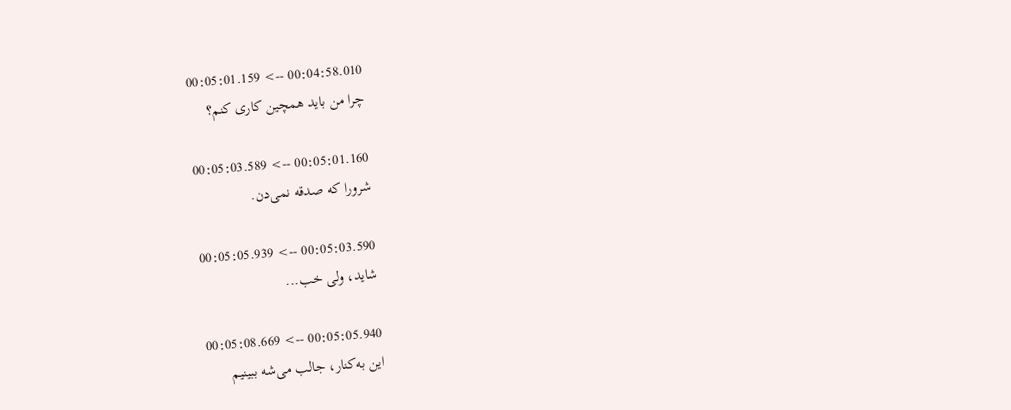00:04:58.010 --> 00:05:01.159
چرا من باید همچین کاری کنم؟

00:05:01.160 --> 00:05:03.589
شرورا که صدقه نمی‌دن.

00:05:03.590 --> 00:05:05.939
شاید، ولی خب...

00:05:05.940 --> 00:05:08.669
این به‌کنار، جالب می‌شه ببینیم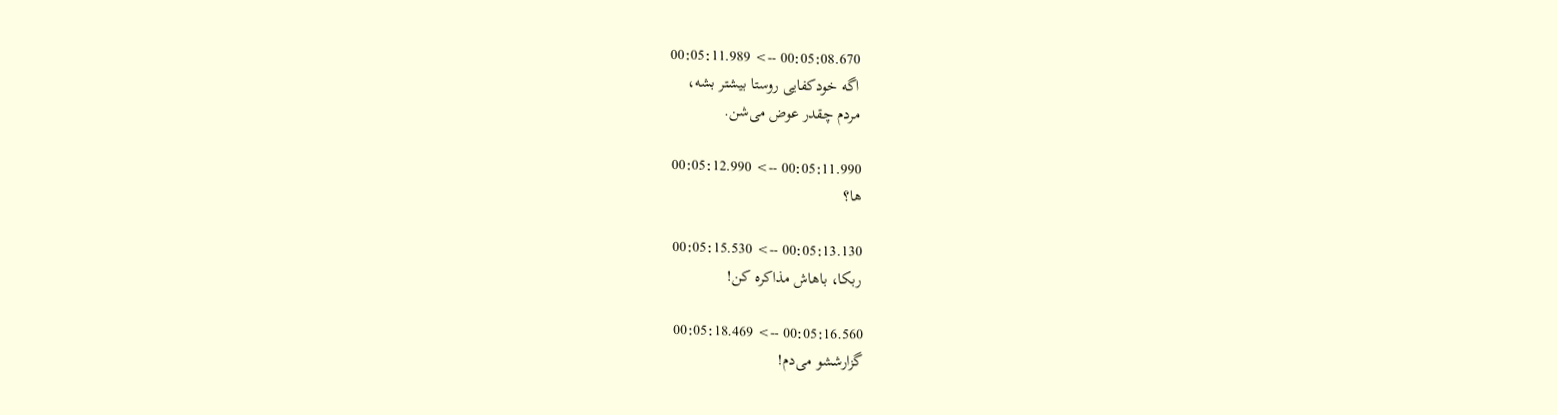00:05:08.670 --> 00:05:11.989
اگه خودکفایی روستا بیشتر بشه،
مردم چقدر عوض می‌شن.

00:05:11.990 --> 00:05:12.990
ها؟

00:05:13.130 --> 00:05:15.530
ربکا، باهاش مذاکره کن!

00:05:16.560 --> 00:05:18.469
گزارششو می‌دم!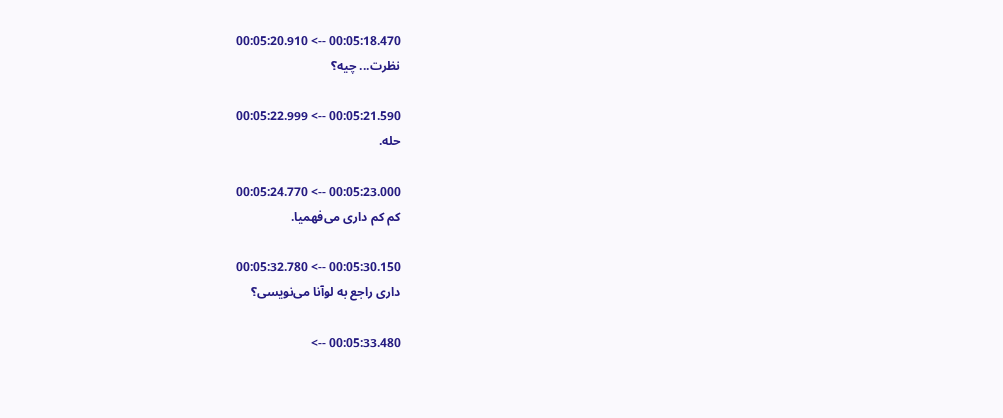00:05:18.470 --> 00:05:20.910
نظرت... چیه؟

00:05:21.590 --> 00:05:22.999
حله.

00:05:23.000 --> 00:05:24.770
کم کم داری می‌فهمیا.

00:05:30.150 --> 00:05:32.780
داری راجع به لوآنا می‌نویسی؟

00:05:33.480 -->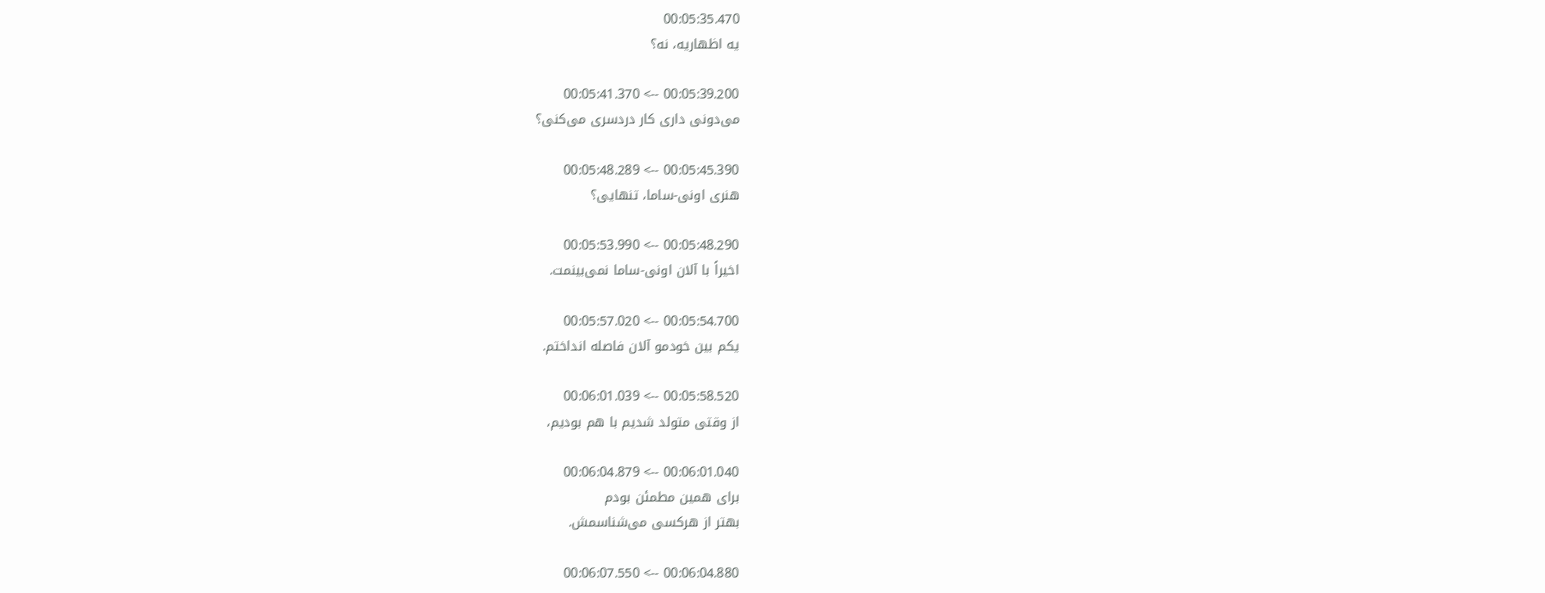00:05:35.470
یه اظهاریه، نه؟

00:05:39.200 --> 00:05:41.370
می‌دونی داری کار دردسری می‌کنی؟

00:05:45.390 --> 00:05:48.289
هنری اونی-ساما، تنهایی؟

00:05:48.290 --> 00:05:53.990
اخیراً با آلان اونی-ساما نمی‌بینمت.

00:05:54.700 --> 00:05:57.020
یکم بین خودمو آلان فاصله انداختم.

00:05:58.520 --> 00:06:01.039
از وقتی متولد شدیم با هم بودیم،

00:06:01.040 --> 00:06:04.879
برای همین مطمئن بودم
بهتر از هرکسی می‌شناسمش.

00:06:04.880 --> 00:06:07.550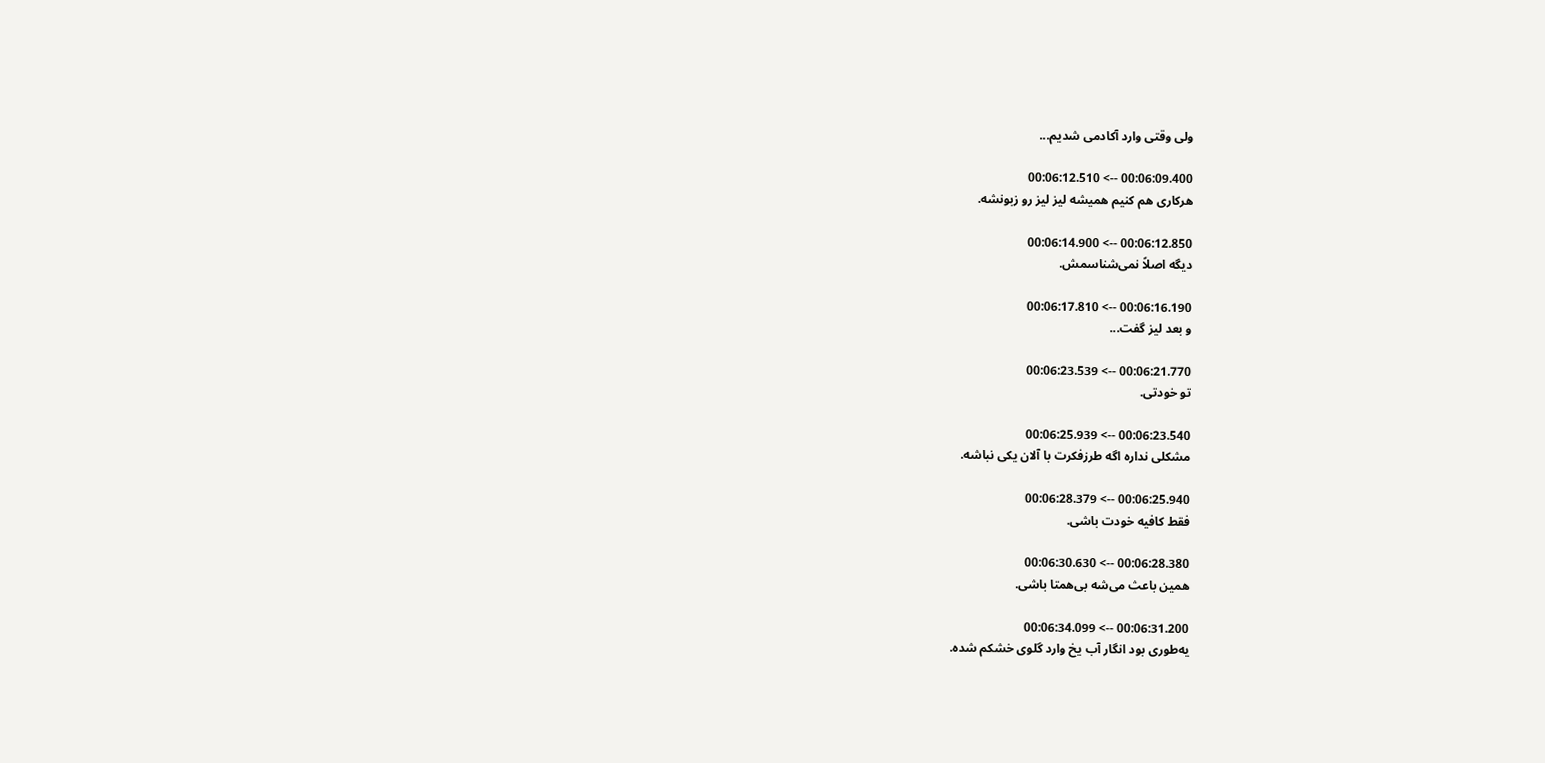ولی وقتی وارد آکادمی شدیم...

00:06:09.400 --> 00:06:12.510
هرکاری هم کنیم همیشه لیز لیز رو زبونشه.

00:06:12.850 --> 00:06:14.900
دیگه اصلاً نمی‌شناسمش.

00:06:16.190 --> 00:06:17.810
و بعد لیز گفت...

00:06:21.770 --> 00:06:23.539
تو خودتی.

00:06:23.540 --> 00:06:25.939
مشکلی نداره اگه طرزفکرت با آلان یکی نباشه.

00:06:25.940 --> 00:06:28.379
فقط کافیه خودت باشی.

00:06:28.380 --> 00:06:30.630
همین باعث می‌شه بی‌همتا باشی.

00:06:31.200 --> 00:06:34.099
یه‌طوری بود انگار آب یخ وارد گلوی خشکم شده.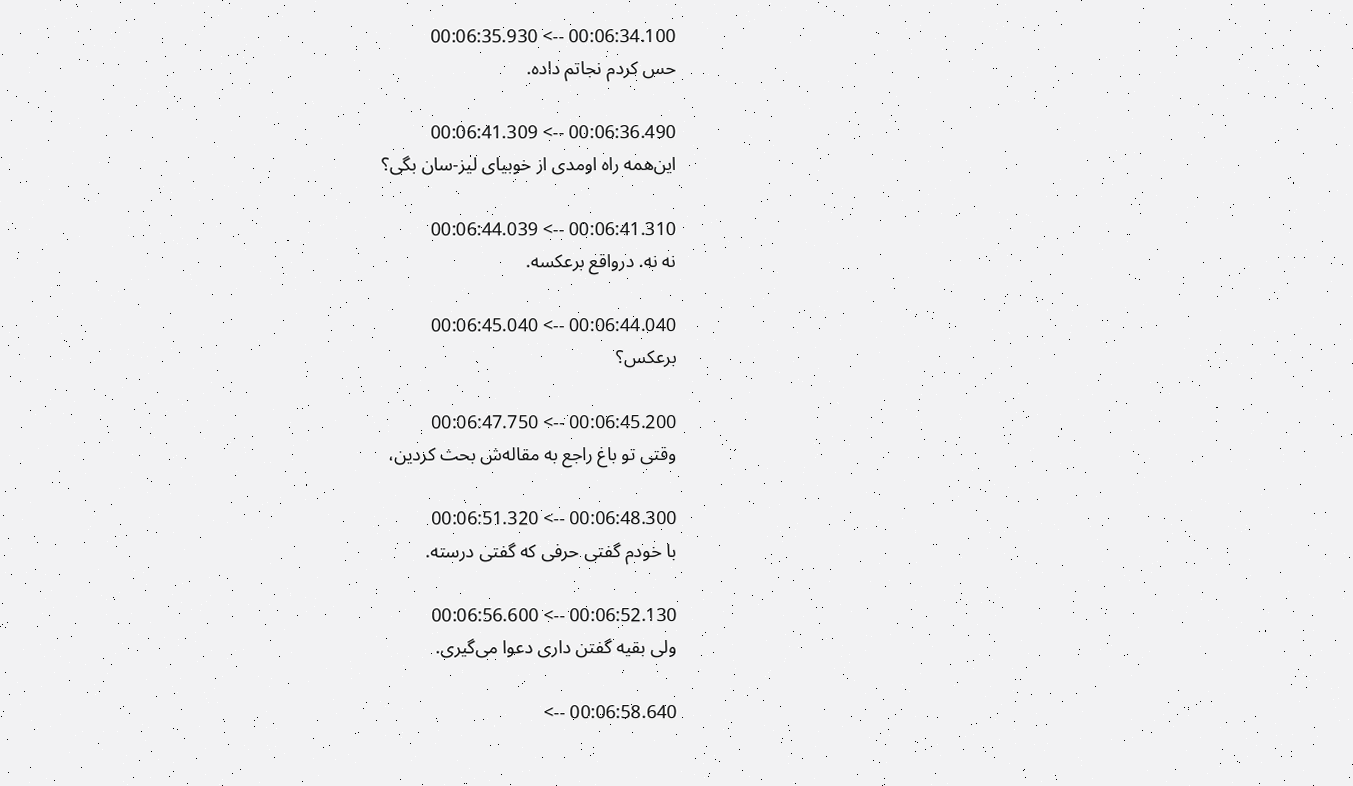00:06:34.100 --> 00:06:35.930
حس کردم نجاتم داده.

00:06:36.490 --> 00:06:41.309
این‌همه راه اومدی از خوبیای لیز-سان بگی؟

00:06:41.310 --> 00:06:44.039
نه نه. درواقع برعکسه.

00:06:44.040 --> 00:06:45.040
برعکس؟

00:06:45.200 --> 00:06:47.750
وقتی تو باغ راجع به مقاله‌ش بحث کردین،

00:06:48.300 --> 00:06:51.320
با خودم گفتی حرفی که گفتی درسته.

00:06:52.130 --> 00:06:56.600
ولی بقیه گفتن داری دعوا می‌گیری.

00:06:58.640 -->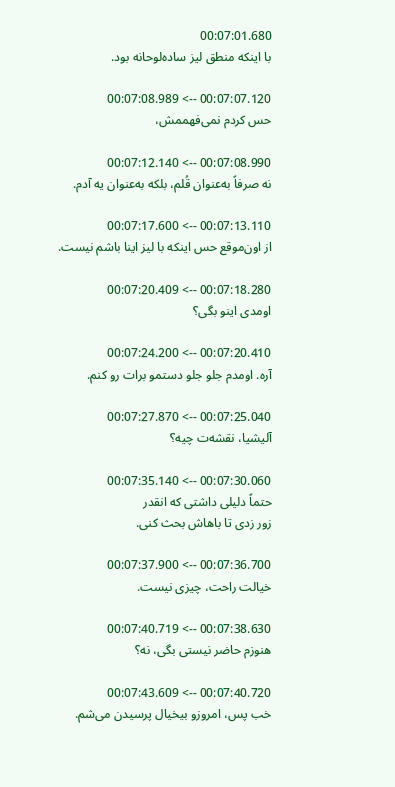00:07:01.680
با اینکه منطق لیز ساده‌لوحانه بود.

00:07:07.120 --> 00:07:08.989
حس کردم نمی‌فهممش،

00:07:08.990 --> 00:07:12.140
نه صرفاً به‌عنوان قُلم، بلکه به‌عنوان یه آدم.

00:07:13.110 --> 00:07:17.600
از اون‌موقع حس اینکه با لیز اینا باشم نیست.

00:07:18.280 --> 00:07:20.409
اومدی اینو بگی؟

00:07:20.410 --> 00:07:24.200
آره. اومدم جلو جلو دستمو برات رو کنم.

00:07:25.040 --> 00:07:27.870
آلیشیا، نقشه‌ت چیه؟

00:07:30.060 --> 00:07:35.140
حتماً دلیلی داشتی که انقدر
زور زدی تا باهاش بحث کنی.

00:07:36.700 --> 00:07:37.900
خیالت راحت، چیزی نیست.

00:07:38.630 --> 00:07:40.719
هنوزم حاضر نیستی بگی، نه؟

00:07:40.720 --> 00:07:43.609
خب پس، امروزو بیخیال پرسیدن می‌شم.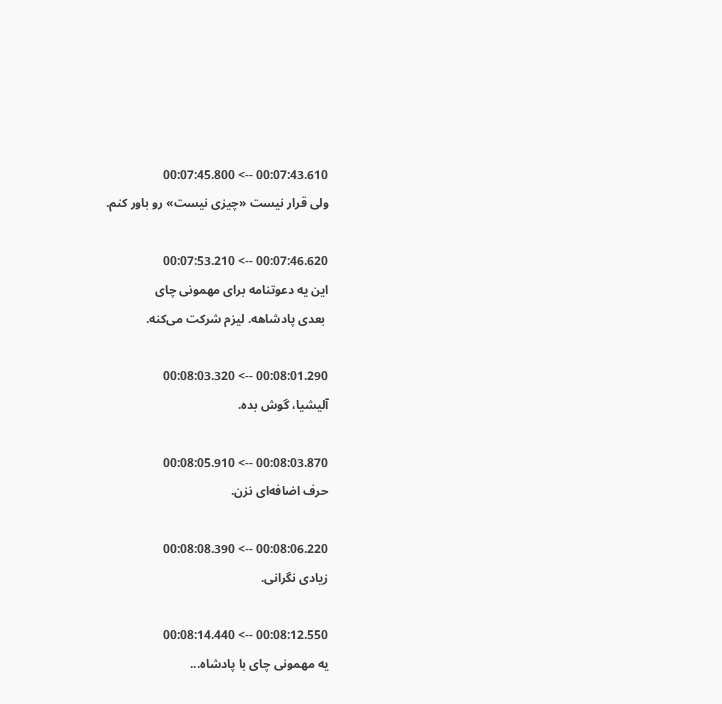00:07:43.610 --> 00:07:45.800
ولی قرار نیست «چیزی نیست» رو باور کنم.

00:07:46.620 --> 00:07:53.210
این یه دعوتنامه برای مهمونی چای
 بعدی پادشاهه. لیزم شرکت می‌کنه.

00:08:01.290 --> 00:08:03.320
آلیشیا، گوش بده.

00:08:03.870 --> 00:08:05.910
حرف اضافه‌ای نزن.

00:08:06.220 --> 00:08:08.390
زیادی نگرانی.

00:08:12.550 --> 00:08:14.440
یه مهمونی چای با پادشاه...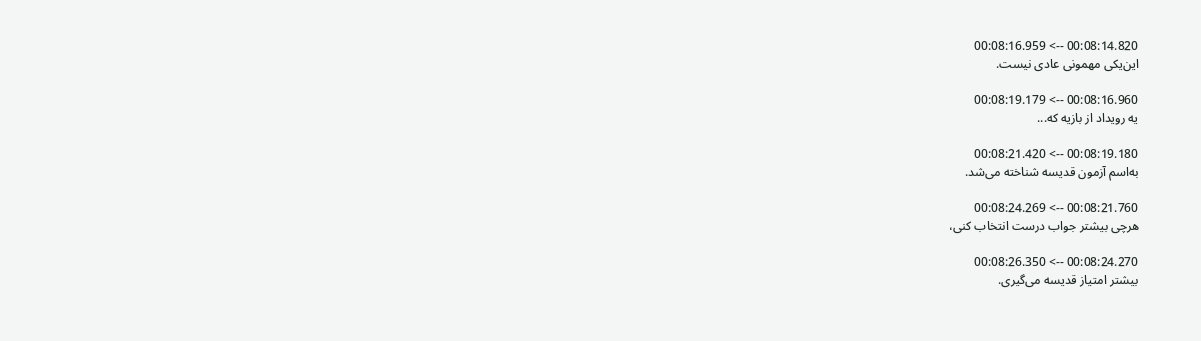00:08:14.820 --> 00:08:16.959
این‌یکی مهمونی عادی نیست.

00:08:16.960 --> 00:08:19.179
یه رویداد از بازیه که...

00:08:19.180 --> 00:08:21.420
به‌اسم آزمون قدیسه شناخته می‌شد.

00:08:21.760 --> 00:08:24.269
هرچی بیشتر جواب درست انتخاب کنی،

00:08:24.270 --> 00:08:26.350
بیشتر امتیاز قدیسه می‌گیری.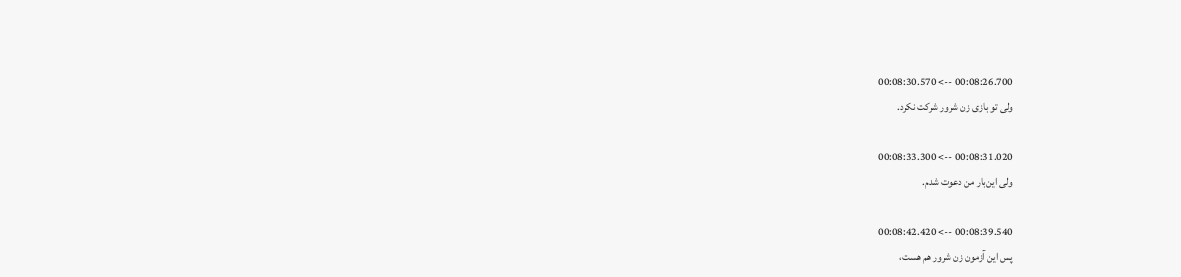00:08:26.700 --> 00:08:30.570
ولی تو بازی زن شرور شرکت نکرد.

00:08:31.020 --> 00:08:33.300
ولی این‌بار من دعوت شدم.

00:08:39.540 --> 00:08:42.420
پس این آزمون زن شرور هم هست،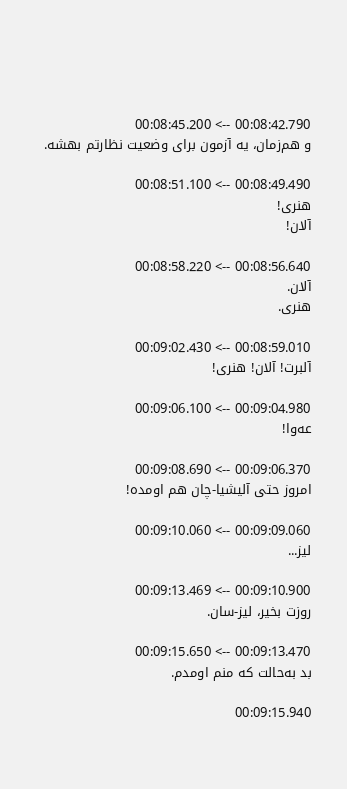00:08:42.790 --> 00:08:45.200
و هم‌زمان، یه آزمون برای وضعیت نظارتم بهشه.

00:08:49.490 --> 00:08:51.100
هنری!
آلان!

00:08:56.640 --> 00:08:58.220
آلان.
هنری.

00:08:59.010 --> 00:09:02.430
آلبرت! آلان! هنری!

00:09:04.980 --> 00:09:06.100
عه‌وا!

00:09:06.370 --> 00:09:08.690
امروز حتی آلیشیا-چان هم اومده!

00:09:09.060 --> 00:09:10.060
لیز...

00:09:10.900 --> 00:09:13.469
روزت بخیر، لیز-سان.

00:09:13.470 --> 00:09:15.650
بد به‌حالت که منم اومدم.

00:09:15.940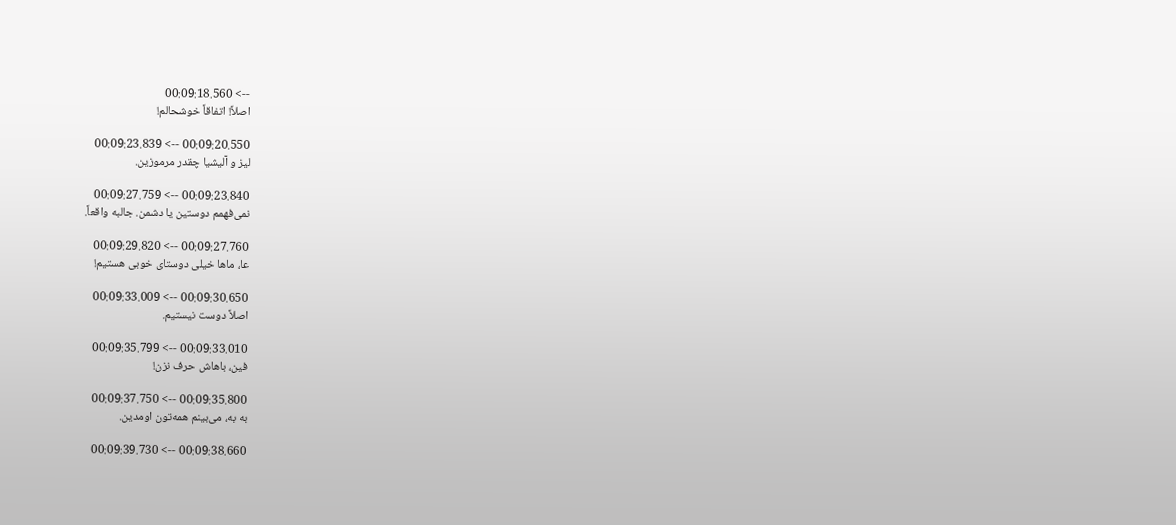--> 00:09:18.560
اصلاً! اتفاقاً خوشحالم!

00:09:20.550 --> 00:09:23.839
لیز و آلیشیا چقدر مرموزین.

00:09:23.840 --> 00:09:27.759
نمی‌فهمم دوستین یا دشمن. جالبه واقعاً.

00:09:27.760 --> 00:09:29.820
عا، ماها خیلی دوستای خوبی هستیم!

00:09:30.650 --> 00:09:33.009
اصلاً دوست نیستیم.

00:09:33.010 --> 00:09:35.799
فین، باهاش حرف نزن!

00:09:35.800 --> 00:09:37.750
به به، می‌بینم همه‌تون اومدین.

00:09:38.660 --> 00:09:39.730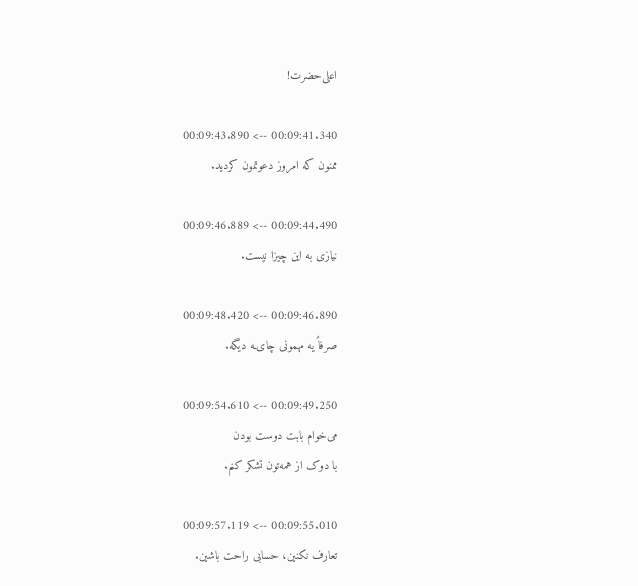اعلی‌حضرت!

00:09:41.340 --> 00:09:43.890
ممنون که امروز دعوتمون کردید.

00:09:44.490 --> 00:09:46.889
نیازی به این چیزا نیست.

00:09:46.890 --> 00:09:48.420
صرفاً یه مهمونی چای‌ـه دیگه.

00:09:49.250 --> 00:09:54.610
می‌خوام بابت دوست بودن
با دوک از همه‌تون تشکر کنم.

00:09:55.010 --> 00:09:57.119
تعارف نکنین، حسابی راحت باشین.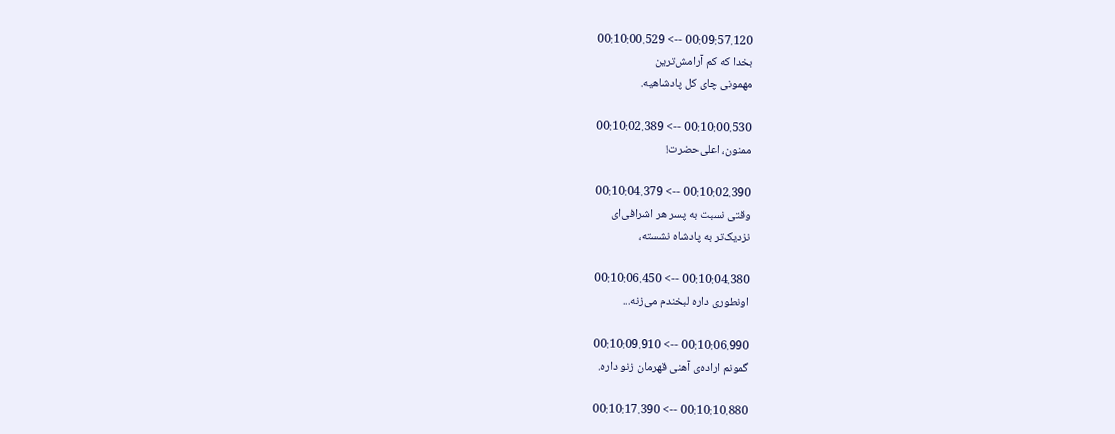00:09:57.120 --> 00:10:00.529
بخدا که کم‌ آرامش‌ترین
مهمونی چای کل پادشاهیه.

00:10:00.530 --> 00:10:02.389
ممنون، اعلی‌حضرت!

00:10:02.390 --> 00:10:04.379
وقتی نسبت به پسر هر اشرافی‌ای
نزدیک‌تر به پادشاه نشسته،

00:10:04.380 --> 00:10:06.450
اونطوری داره لبخندم می‌زنه...

00:10:06.990 --> 00:10:09.910
گمونم اراده‌ی آهنی قهرمان زنو داره.

00:10:10.880 --> 00:10:17.390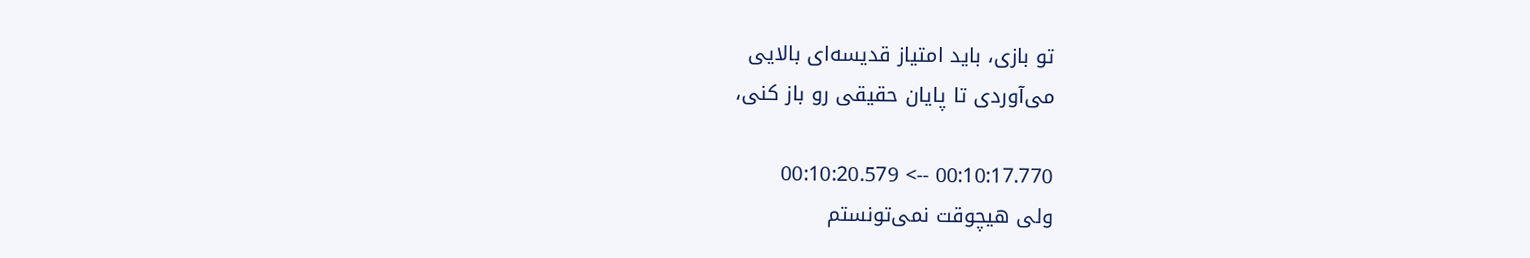تو بازی، باید امتیاز قدیسه‌ای بالایی
می‌آوردی تا پایان حقیقی رو باز کنی،

00:10:17.770 --> 00:10:20.579
ولی هیچوقت نمی‌تونستم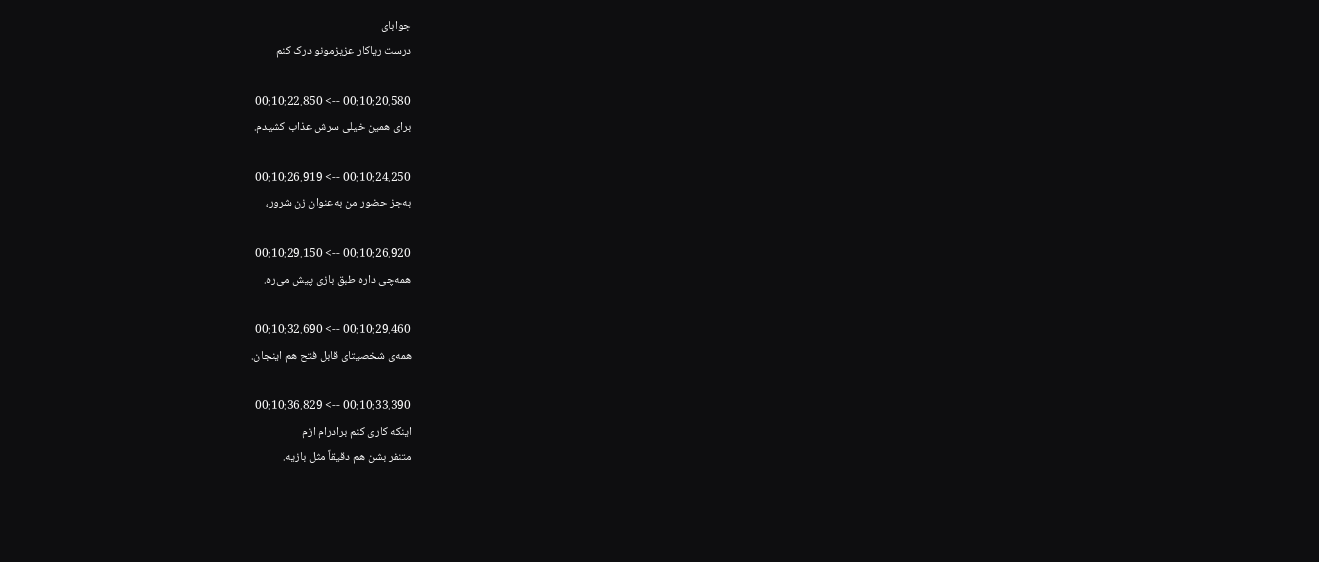جوابای
درست ریاکار عزیزمونو درک کنم

00:10:20.580 --> 00:10:22.850
برای همین خیلی سرش عذاب کشیدم.

00:10:24.250 --> 00:10:26.919
به‌جز حضور من به‌عنوان زن شرور،

00:10:26.920 --> 00:10:29.150
همه‌چی داره طبق بازی پیش می‌ره.

00:10:29.460 --> 00:10:32.690
همه‌ی شخصیتای قابل فتح هم اینجان.

00:10:33.390 --> 00:10:36.829
اینکه کاری کنم برادرام ازم
متنفر بشن هم دقیقاً مثل بازیه.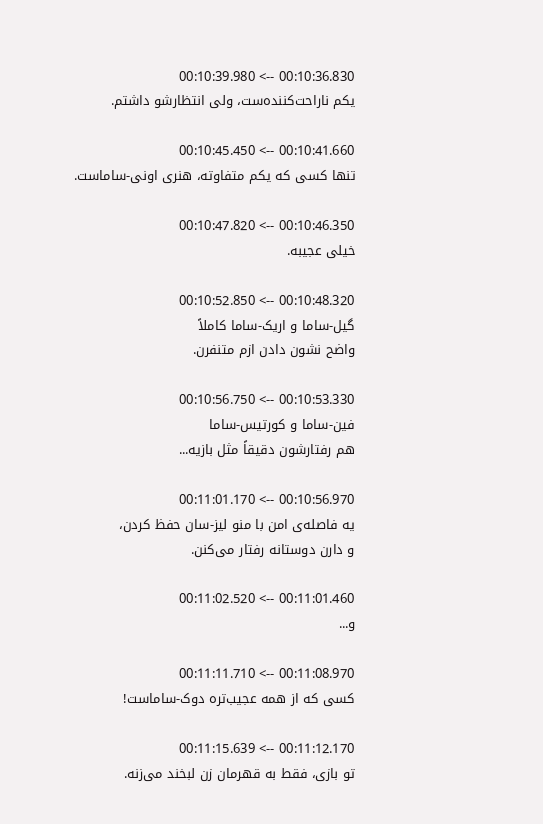00:10:36.830 --> 00:10:39.980
یکم ناراحت‌کننده‌ست، ولی انتظارشو داشتم.

00:10:41.660 --> 00:10:45.450
تنها کسی که یکم متفاوته، هنری اونی-ساماست.

00:10:46.350 --> 00:10:47.820
خیلی عجیبه.

00:10:48.320 --> 00:10:52.850
گیل-ساما و اریک-ساما کاملاً
واضح نشون دادن ازم متنفرن.

00:10:53.330 --> 00:10:56.750
فین-ساما و کورتیس-ساما
هم رفتارشون دقیقاً مثل بازیه...

00:10:56.970 --> 00:11:01.170
یه فاصله‌ی امن با منو لیز-سان حفظ کردن،
و دارن دوستانه رفتار می‌کنن.

00:11:01.460 --> 00:11:02.520
و...

00:11:08.970 --> 00:11:11.710
کسی که از همه عجیب‌تره دوک-ساماست!

00:11:12.170 --> 00:11:15.639
تو بازی، فقط به قهرمان زن لبخند می‌زنه.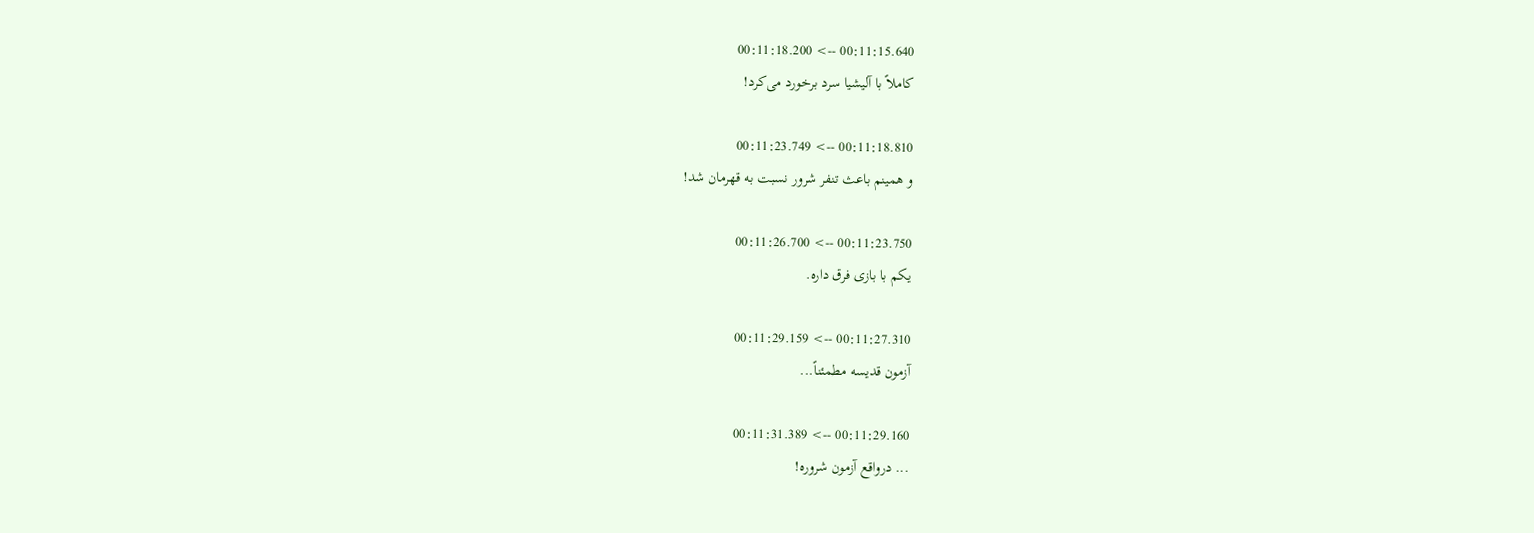00:11:15.640 --> 00:11:18.200
کاملاً با آلیشیا سرد برخورد می‌کرد!

00:11:18.810 --> 00:11:23.749
و همینم باعث تنفر شرور نسبت به قهرمان شد!

00:11:23.750 --> 00:11:26.700
یکم با بازی فرق داره.

00:11:27.310 --> 00:11:29.159
آزمون قدیسه مطمئناً...

00:11:29.160 --> 00:11:31.389
... درواقع آزمون شروره!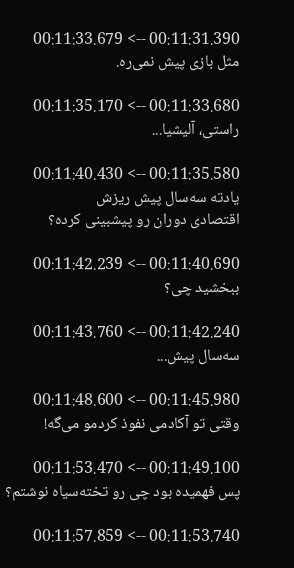00:11:31.390 --> 00:11:33.679
مثل بازی پیش نمی‌ره.

00:11:33.680 --> 00:11:35.170
راستی، آلیشیا...

00:11:35.580 --> 00:11:40.430
یادته سه‌سال پیش ریزش
اقتصادی دوران رو پیشبینی کرده؟

00:11:40.690 --> 00:11:42.239
ببخشید چی؟

00:11:42.240 --> 00:11:43.760
سه‌سال پیش...

00:11:45.980 --> 00:11:48.600
وقتی تو آکادمی نفوذ کردمو می‌گه!

00:11:49.100 --> 00:11:53.470
پس فهمیده بود چی رو تخته‌سیاه نوشتم؟

00:11:53.740 --> 00:11:57.859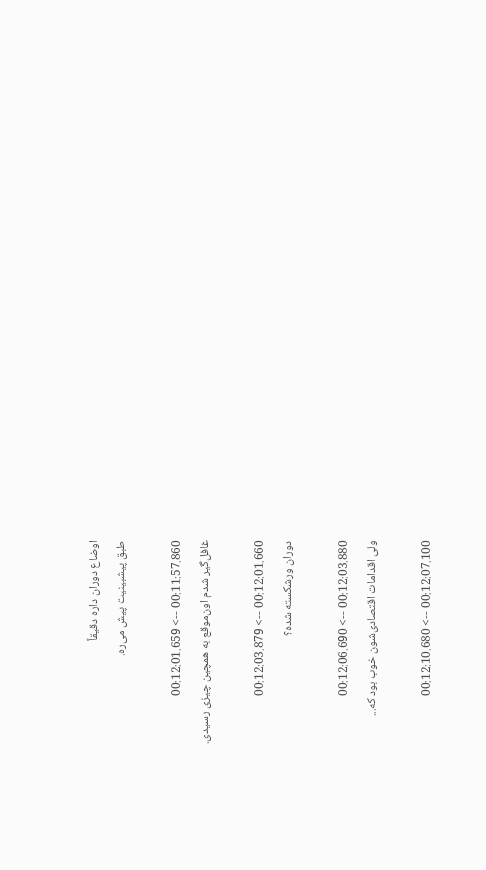اوضاع دوران داره دقیقاً
طبق پیشبینیت پیش می‌ره.

00:11:57.860 --> 00:12:01.659
غافل‌گیر شدم اون‌موقع به همچین چیزی رسیدی.

00:12:01.660 --> 00:12:03.879
دوران ورشکسته شده؟

00:12:03.880 --> 00:12:06.690
ولی اقدامات اقتصادی‌شون خوب بود که...

00:12:07.100 --> 00:12:10.680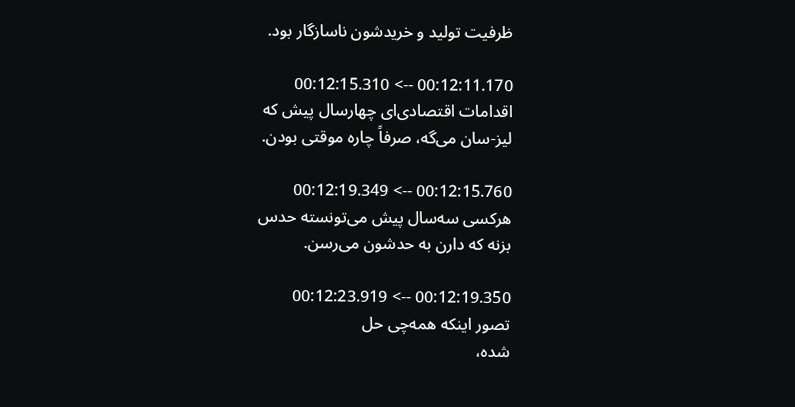ظرفیت تولید و خریدشون ناسازگار بود.

00:12:11.170 --> 00:12:15.310
اقدامات اقتصادی‌ای چهارسال پیش که
لیز-سان می‌گه، صرفاً چاره موقتی بودن.

00:12:15.760 --> 00:12:19.349
هرکسی سه‌سال پیش می‌تونسته حدس
بزنه که دارن به حدشون می‌رسن.

00:12:19.350 --> 00:12:23.919
تصور اینکه همه‌چی حل
شده،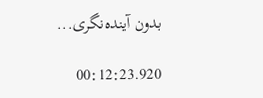بدون آینده‌نگری...

00:12:23.920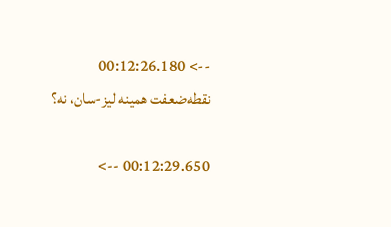--> 00:12:26.180
نقطه‌ضعفت همینه لیز-سان، نه؟

00:12:29.650 -->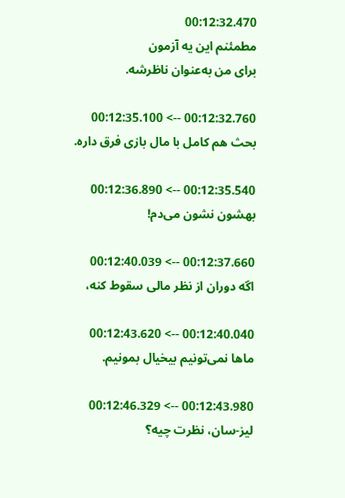00:12:32.470
مطمئنم این یه آزمون
برای من به‌عنوان ناظرشه.

00:12:32.760 --> 00:12:35.100
بحث هم کامل با مال بازی فرق داره.

00:12:35.540 --> 00:12:36.890
بهشون نشون می‌دم!

00:12:37.660 --> 00:12:40.039
اگه دوران از نظر مالی سقوط کنه،

00:12:40.040 --> 00:12:43.620
ماها نمی‌تونیم بیخیال بمونیم.

00:12:43.980 --> 00:12:46.329
لیز-سان، نظرت چیه؟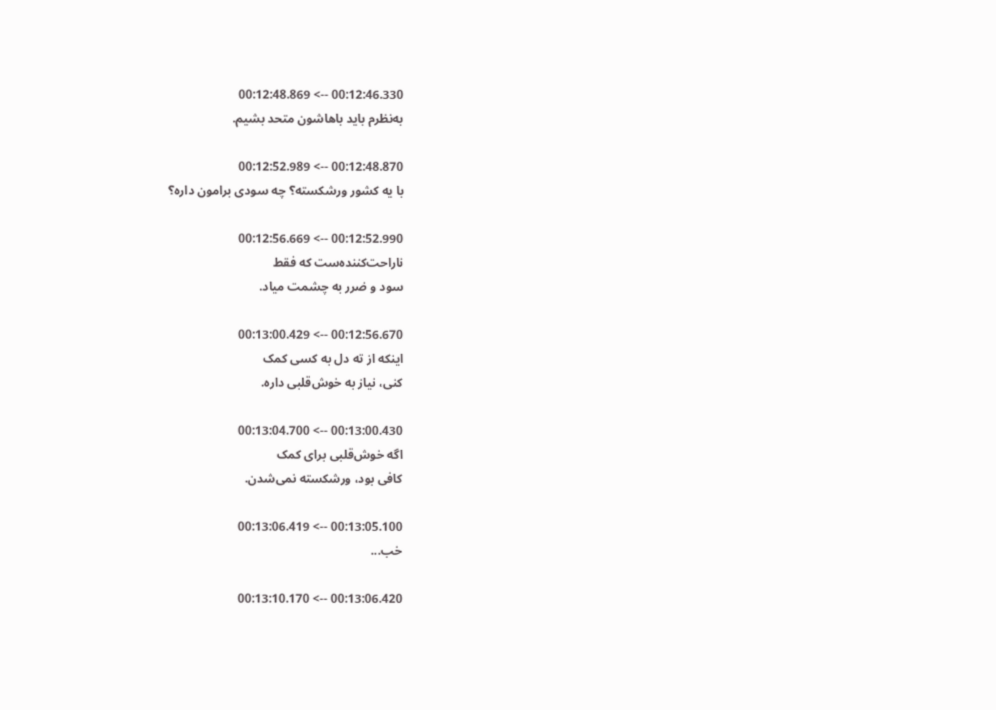00:12:46.330 --> 00:12:48.869
به‌نظرم باید باهاشون متحد بشیم.

00:12:48.870 --> 00:12:52.989
با یه کشور ورشکسته؟ چه سودی برامون داره؟

00:12:52.990 --> 00:12:56.669
ناراحت‌کننده‌ست که فقط
سود و ضرر به چشمت میاد.

00:12:56.670 --> 00:13:00.429
اینکه از ته دل به کسی کمک
کنی، نیاز به خوش‌قلبی داره.

00:13:00.430 --> 00:13:04.700
اگه خوش‌قلبی برای کمک
کافی بود، ورشکسته نمی‌شدن.

00:13:05.100 --> 00:13:06.419
خب...

00:13:06.420 --> 00:13:10.170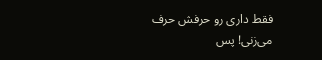فقط داری رو حرفش حرف
می‌زنی! پس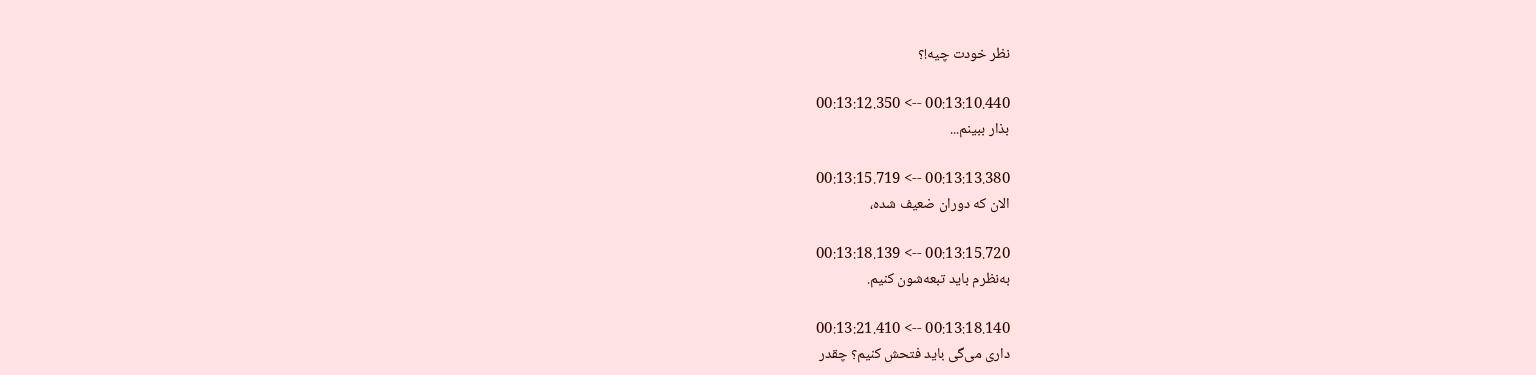نظر خودت چیه!؟

00:13:10.440 --> 00:13:12.350
بذار ببینم...

00:13:13.380 --> 00:13:15.719
الان که دوران ضعیف شده،

00:13:15.720 --> 00:13:18.139
به‌نظرم باید تبعه‌شون کنیم.

00:13:18.140 --> 00:13:21.410
داری می‌گی باید فتحش کنیم؟ چقدر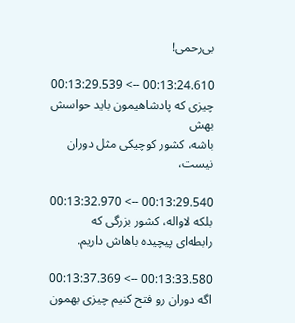بی‌رحمی!

00:13:24.610 --> 00:13:29.539
چیزی که پادشاهیمون باید حواسش بهش
باشه، کشور کوچیکی مثل دوران نیست،

00:13:29.540 --> 00:13:32.970
بلکه لاواله، کشور بزرگی که
رابطه‌ای پیچیده باهاش داریم.

00:13:33.580 --> 00:13:37.369
اگه دوران رو فتح کنیم چیزی بهمون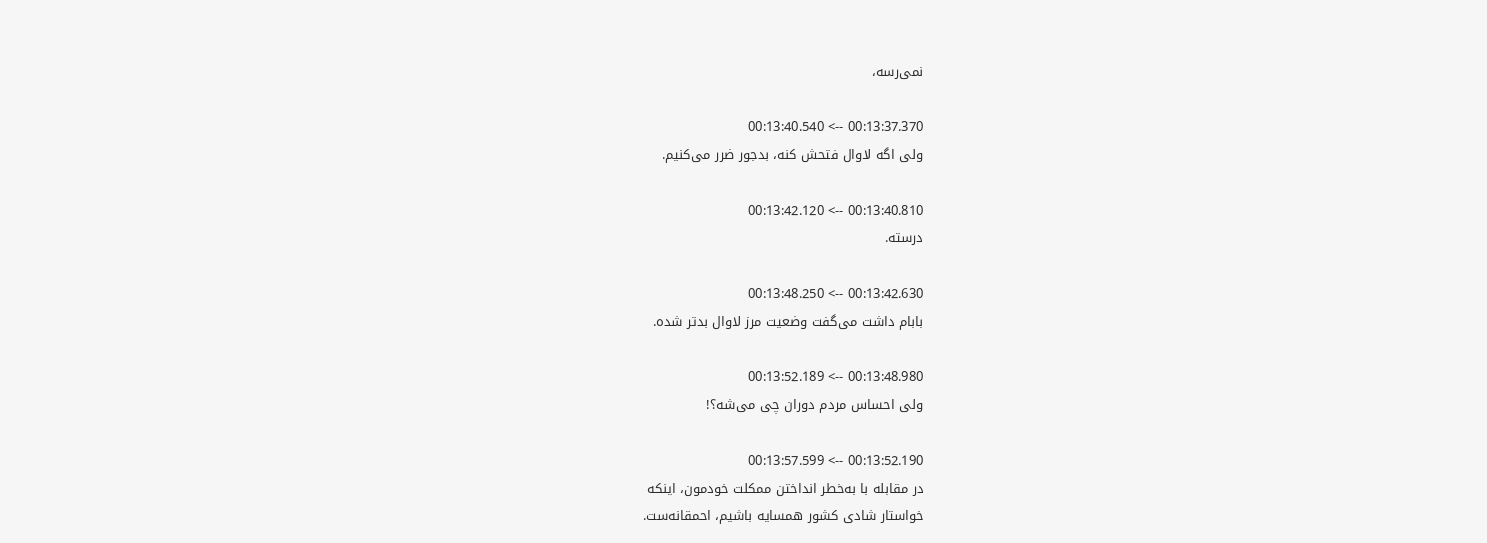نمی‌رسه،

00:13:37.370 --> 00:13:40.540
ولی اگه لاوال فتحش کنه، بدجور ضرر می‌کنیم.

00:13:40.810 --> 00:13:42.120
درسته.

00:13:42.630 --> 00:13:48.250
بابام داشت می‌گفت وضعیت مرز لاوال بدتر شده.

00:13:48.980 --> 00:13:52.189
ولی احساس مردم دوران چی می‌شه؟!

00:13:52.190 --> 00:13:57.599
در مقابله با به‌خطر انداختن ممکلت خودمون، اینکه
خواستار شادی کشور همسایه باشیم، احمقانه‌ست.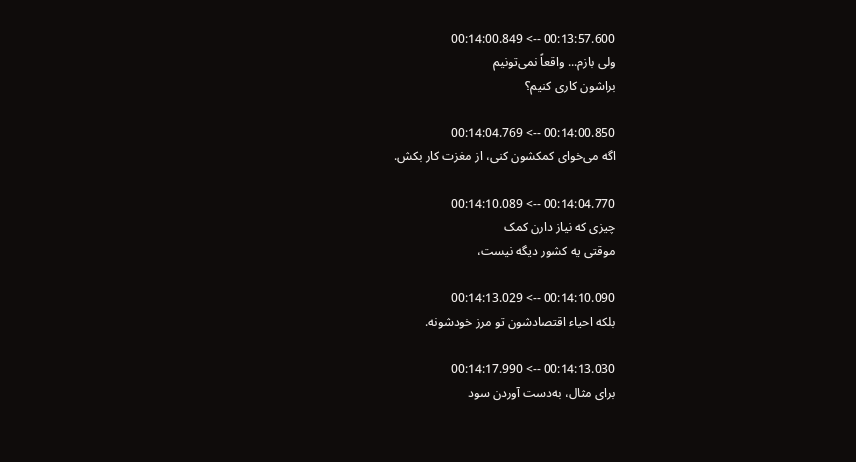00:13:57.600 --> 00:14:00.849
ولی بازم... واقعاً نمی‌تونیم
براشون کاری کنیم؟

00:14:00.850 --> 00:14:04.769
اگه می‌خوای کمکشون کنی، از مغزت کار بکش.

00:14:04.770 --> 00:14:10.089
چیزی که نیاز دارن کمک
موقتی یه کشور دیگه نیست،

00:14:10.090 --> 00:14:13.029
بلکه احیاء اقتصادشون تو مرز خودشونه.

00:14:13.030 --> 00:14:17.990
برای مثال، به‌دست آوردن سود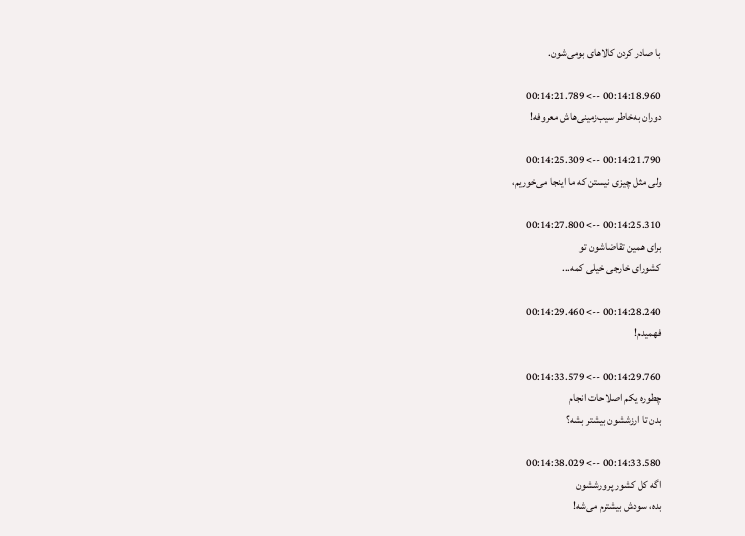با صادر کردن کالاهای بومی‌شون.

00:14:18.960 --> 00:14:21.789
دوران به‌خاطر سیب‌زمینی‌هاش معروفه!

00:14:21.790 --> 00:14:25.309
ولی مثل چیزی نیستن که ما اینجا می‌خوریم،

00:14:25.310 --> 00:14:27.800
برای همین تقاضاشون تو
کشورای خارجی خیلی کمه...

00:14:28.240 --> 00:14:29.460
فهمیدم!

00:14:29.760 --> 00:14:33.579
چطوره یکم اصلاحات انجام
بدن تا ارزششون بیشتر بشه؟

00:14:33.580 --> 00:14:38.029
اگه کل کشور پرورششون
بده، سودش بیشترم می‌شه!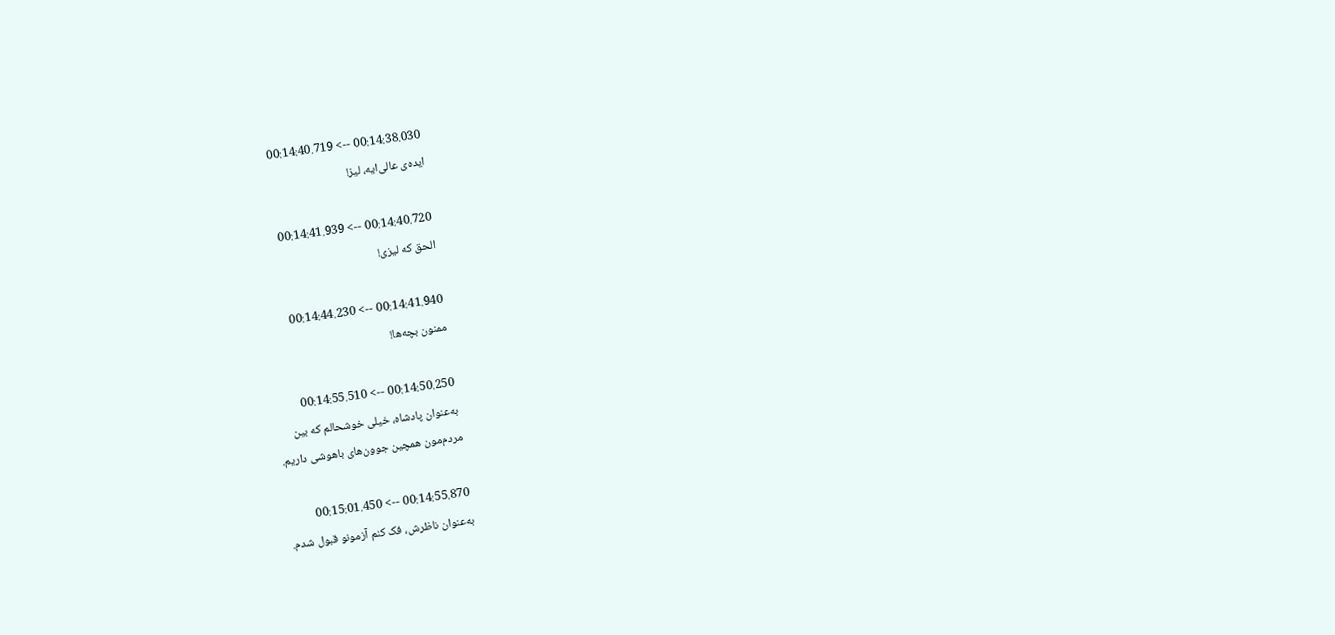00:14:38.030 --> 00:14:40.719
ایده‌ی عالی‌ایه، لیز!

00:14:40.720 --> 00:14:41.939
الحق که لیزی!

00:14:41.940 --> 00:14:44.230
ممنون بچه‌ها!

00:14:50.250 --> 00:14:55.510
به‌عنوان پادشاه، خیلی خوشحالم که بین
مردم‌مون همچین جوون‌های باهوشی داریم.

00:14:55.870 --> 00:15:01.450
به‌عنوان ناظرش، فک کنم آزمونو قبول شدم.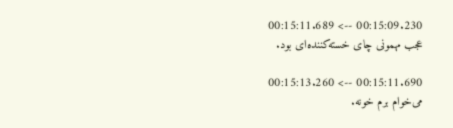00:15:09.230 --> 00:15:11.689
عجب مهمونی چای خسته‌کننده‌ای بود.

00:15:11.690 --> 00:15:13.260
می‌خوام برم خونه.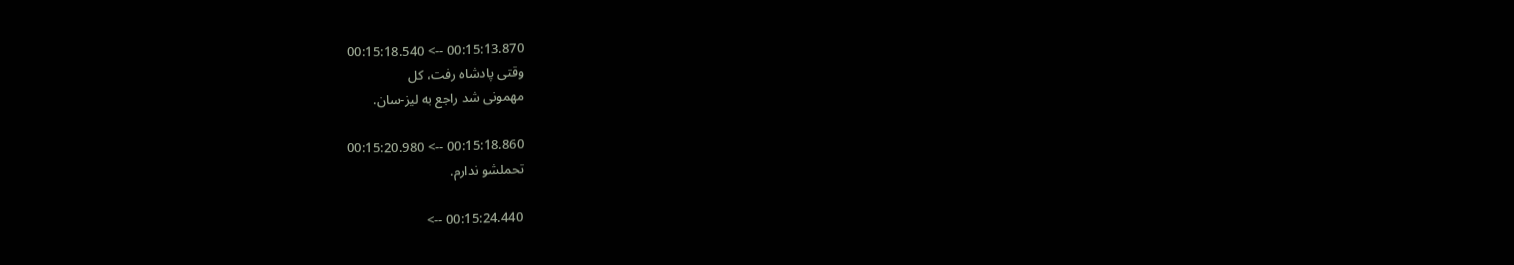00:15:13.870 --> 00:15:18.540
وقتی پادشاه رفت، کل
مهمونی شد راجع به لیز-سان.

00:15:18.860 --> 00:15:20.980
تحملشو ندارم.

00:15:24.440 -->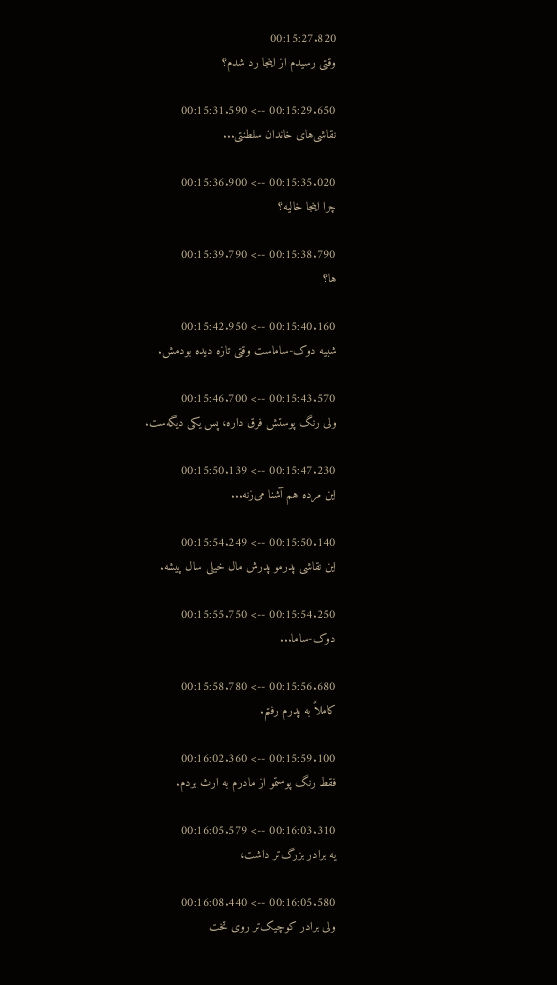00:15:27.820
وقتی رسیدم از اینجا رد شدم؟

00:15:29.650 --> 00:15:31.590
نقاشی‌های خاندان سلطنتی...

00:15:35.020 --> 00:15:36.900
چرا اینجا خالیه؟

00:15:38.790 --> 00:15:39.790
ها؟

00:15:40.160 --> 00:15:42.950
شبیه دوک-ساماست وقتی تازه دیده بودمش.

00:15:43.570 --> 00:15:46.700
ولی رنگ پوستش فرق داره، پس یکی دیگه‌ست.

00:15:47.230 --> 00:15:50.139
این مرده هم آشنا می‌زنه...

00:15:50.140 --> 00:15:54.249
این نقاشی پدرمو پدرش مال خیلی‌ سال پیشه.

00:15:54.250 --> 00:15:55.750
دوک-ساما...

00:15:56.680 --> 00:15:58.780
کاملاً به پدرم رفتم.

00:15:59.100 --> 00:16:02.360
فقط رنگ پوستمو از مادرم به ارث بردم.

00:16:03.310 --> 00:16:05.579
یه برادر بزرگ‌تر داشت،

00:16:05.580 --> 00:16:08.440
ولی برادر کوچیک‌تر روی تخت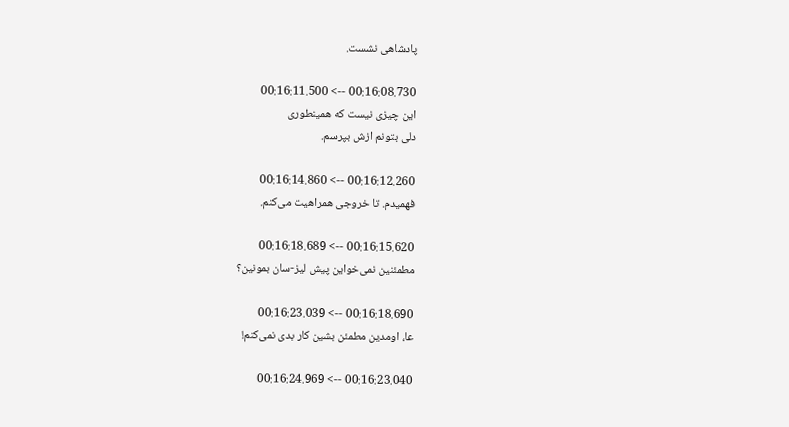پادشاهی نشست.

00:16:08.730 --> 00:16:11.500
این چیزی نیست که همینطوری
دلی بتونم ازش بپرسم.

00:16:12.260 --> 00:16:14.860
فهمیدم. تا خروجی همراهیت می‌کنم.

00:16:15.620 --> 00:16:18.689
مطمئنین نمی‌خواین پیش لیز-سان بمونین؟

00:16:18.690 --> 00:16:23.039
عا، اومدین مطمئن بشین کار بدی نمی‌کنم!

00:16:23.040 --> 00:16:24.969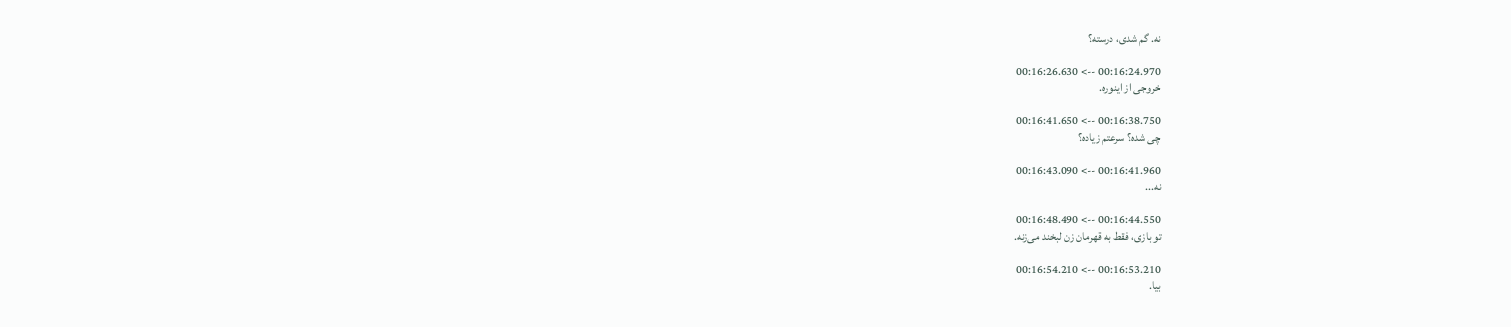نه. گم شدی، درسته؟

00:16:24.970 --> 00:16:26.630
خروجی از اینوره.

00:16:38.750 --> 00:16:41.650
چی شده؟ سرعتم زیاده؟

00:16:41.960 --> 00:16:43.090
نه...

00:16:44.550 --> 00:16:48.490
تو بازی، فقط به قهرمان زن لبخند می‌زنه.

00:16:53.210 --> 00:16:54.210
بیا.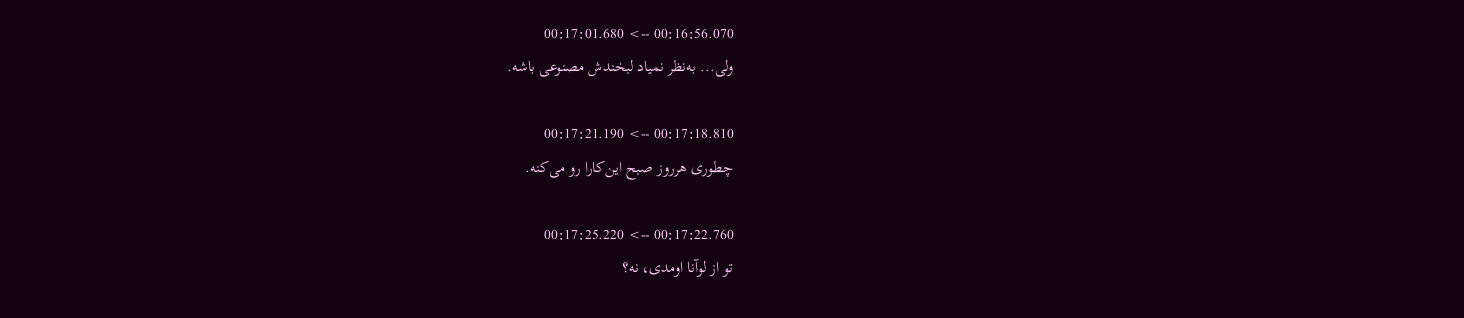00:16:56.070 --> 00:17:01.680
ولی... به‌نظر نمیاد لبخندش مصنوعی باشه.

00:17:18.810 --> 00:17:21.190
چطوری هرروز صبح این‌کارا رو می‌کنه.

00:17:22.760 --> 00:17:25.220
تو از لوآنا اومدی، نه؟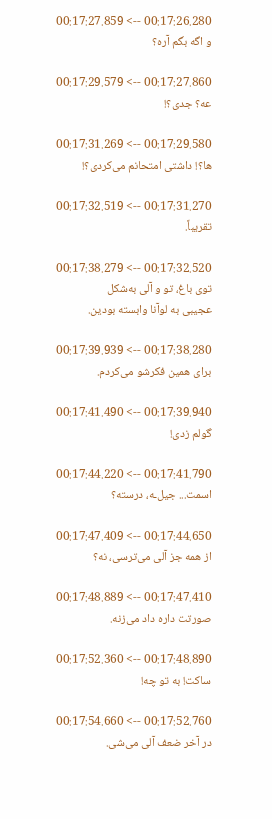00:17:26.280 --> 00:17:27.859
و اگه بگم آره؟

00:17:27.860 --> 00:17:29.579
عه؟ جدی؟!

00:17:29.580 --> 00:17:31.269
ها؟! داشتی امتحانم می‌کردی؟!

00:17:31.270 --> 00:17:32.519
تقریباً.

00:17:32.520 --> 00:17:38.279
توی باغ، تو و آلی به‌شکل
عجیبی به لوآنا وابسته بودین.

00:17:38.280 --> 00:17:39.939
برای همین فکرشو می‌کردم.

00:17:39.940 --> 00:17:41.490
گولم زدی!

00:17:41.790 --> 00:17:44.220
اسمت... جیل‌ـه، درسته؟

00:17:44.650 --> 00:17:47.409
از همه جز آلی می‌ترسی، نه؟

00:17:47.410 --> 00:17:48.889
صورتت داره داد می‌زنه.

00:17:48.890 --> 00:17:52.360
ساکت! به تو چه!

00:17:52.760 --> 00:17:54.660
در آخر ضعف آلی می‌شی.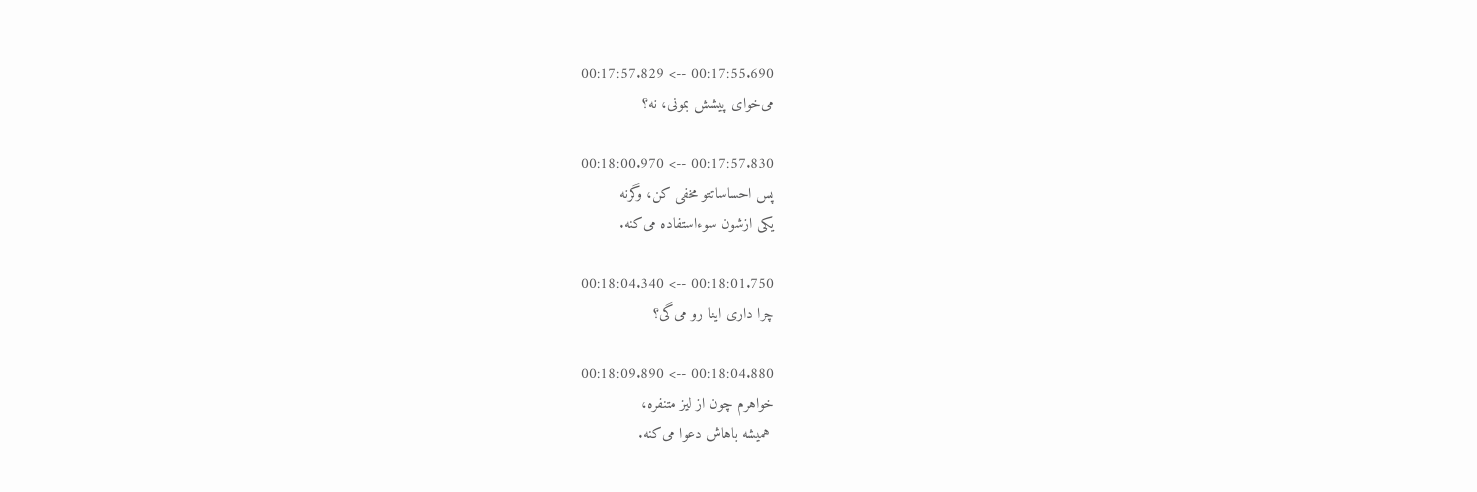00:17:55.690 --> 00:17:57.829
می‌خوای پیشش بمونی، نه؟

00:17:57.830 --> 00:18:00.970
پس احساساتتو مخفی کن، وگرنه
یکی ازشون سوءاستفاده می‌کنه.

00:18:01.750 --> 00:18:04.340
چرا داری اینا رو می‌گی؟

00:18:04.880 --> 00:18:09.890
خواهرم چون از لیز متنفره،
 همیشه باهاش دعوا می‌کنه.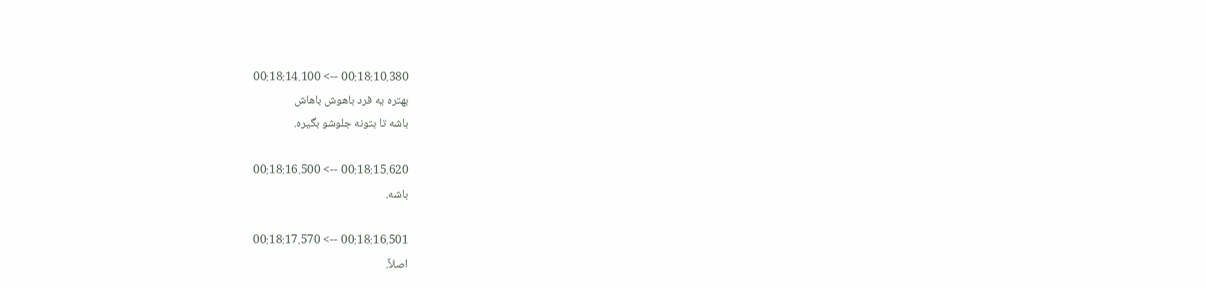00:18:10.380 --> 00:18:14.100
بهتره یه فرد باهوش باهاش
باشه تا بتونه جلوشو بگیره.

00:18:15.620 --> 00:18:16.500
باشه.

00:18:16.501 --> 00:18:17.570
اصلاً.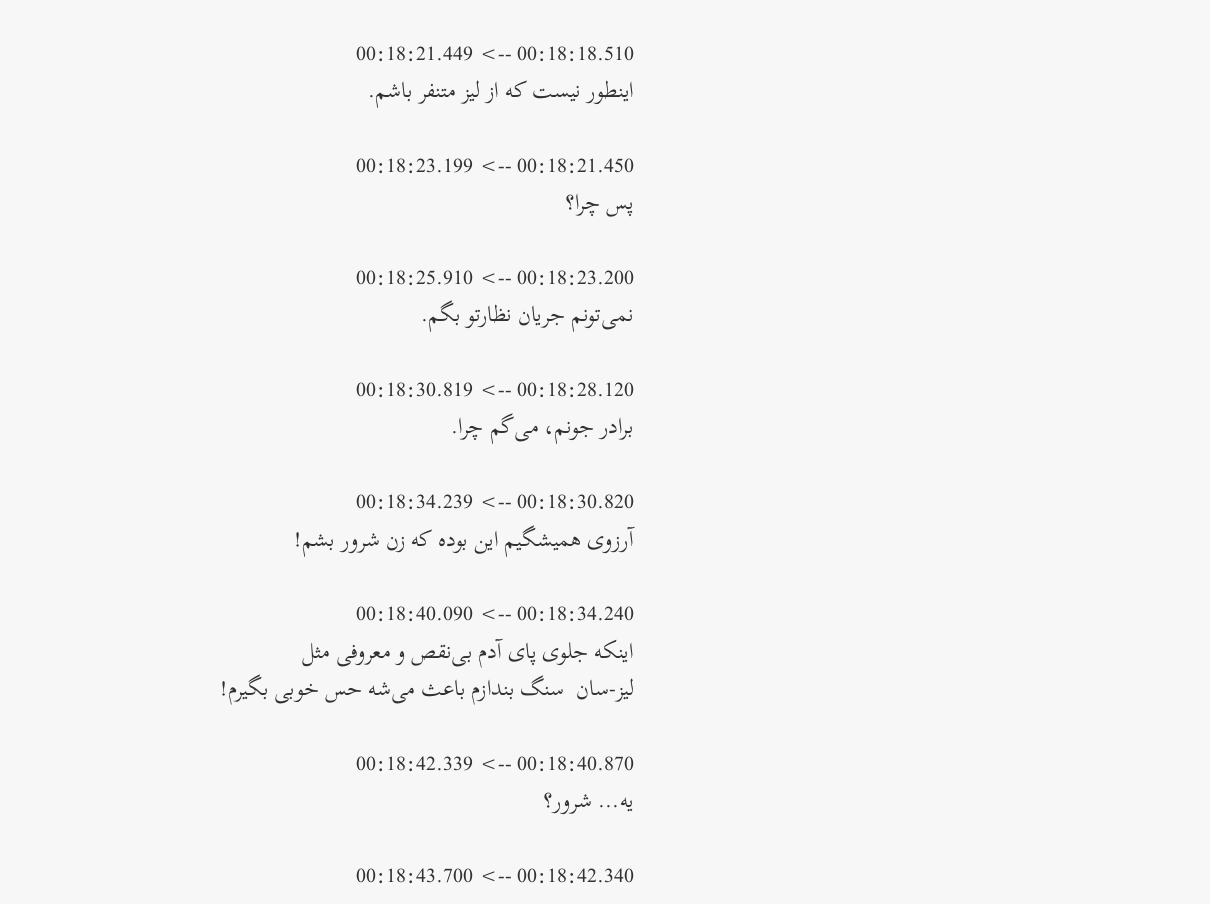00:18:18.510 --> 00:18:21.449
اینطور نیست که از لیز متنفر باشم.

00:18:21.450 --> 00:18:23.199
پس چرا؟

00:18:23.200 --> 00:18:25.910
نمی‌تونم جریان نظارتو بگم.

00:18:28.120 --> 00:18:30.819
برادر جونم، می‌گم چرا.

00:18:30.820 --> 00:18:34.239
آرزوی همیشگیم این بوده که زن شرور بشم!

00:18:34.240 --> 00:18:40.090
اینکه جلوی پای آدم بی‌نقص و معروفی مثل
لیز-سان  سنگ بندازم باعث می‌شه حس خوبی بگیرم!

00:18:40.870 --> 00:18:42.339
یه... شرور؟

00:18:42.340 --> 00:18:43.700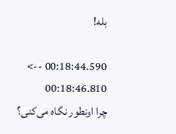بله!

00:18:44.590 --> 00:18:46.810
چرا اونطور نگاه می‌کنی؟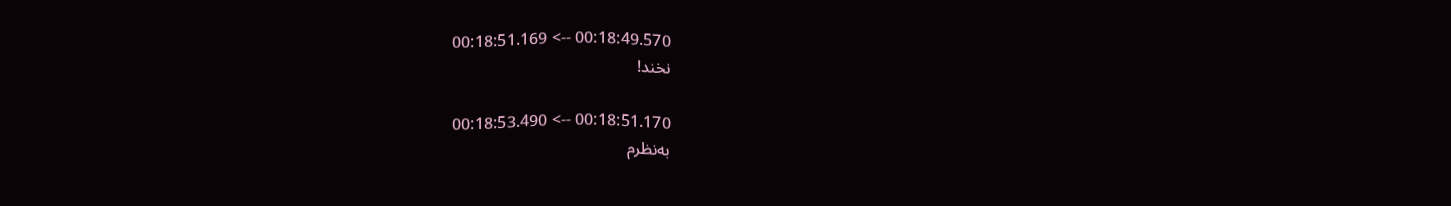00:18:49.570 --> 00:18:51.169
نخند!

00:18:51.170 --> 00:18:53.490
به‌نظرم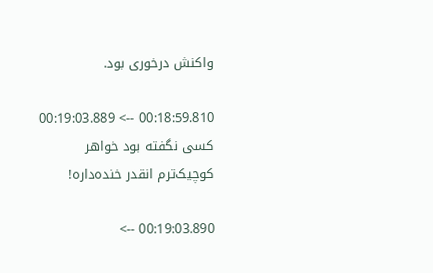واکنش درخوری بود.

00:18:59.810 --> 00:19:03.889
کسی نگفته بود خواهر
کوچیک‌ترم انقدر خنده‌داره!

00:19:03.890 -->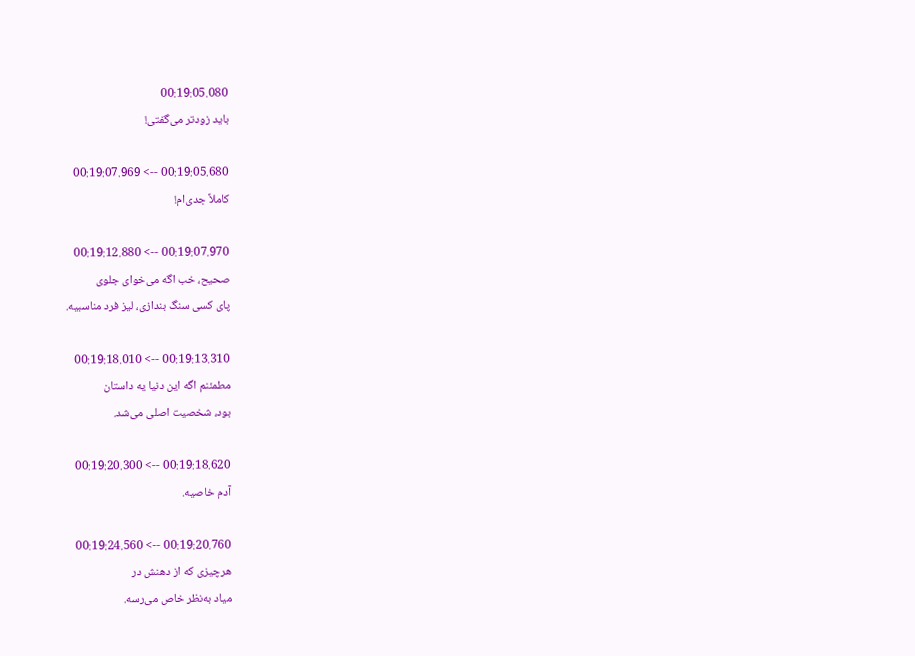00:19:05.080
باید زودتر می‌گفتی!

00:19:05.680 --> 00:19:07.969
کاملاً جدی‌ام!

00:19:07.970 --> 00:19:12.880
صحیح، خب اگه می‌خوای جلوی
پای کسی سنگ بندازی، لیز فرد مناسبیه.

00:19:13.310 --> 00:19:18.010
مطمئنم اگه این دنیا یه داستان
بود، شخصیت اصلی می‌شد.

00:19:18.620 --> 00:19:20.300
آدم خاصیه.

00:19:20.760 --> 00:19:24.560
هرچیزی که از دهنش در
میاد به‌نظر خاص می‌رسه.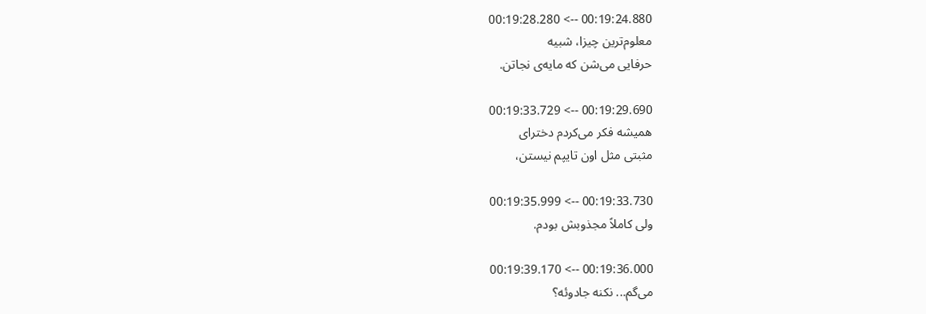00:19:24.880 --> 00:19:28.280
معلوم‌ترین چیزا، شبیه
حرفایی می‌شن که مایه‌ی نجاتن.

00:19:29.690 --> 00:19:33.729
همیشه فکر می‌کردم دخترای
مثبتی مثل اون تایپم نیستن،

00:19:33.730 --> 00:19:35.999
ولی کاملاً مجذوبش بودم.

00:19:36.000 --> 00:19:39.170
می‌گم... نکنه جادوئه؟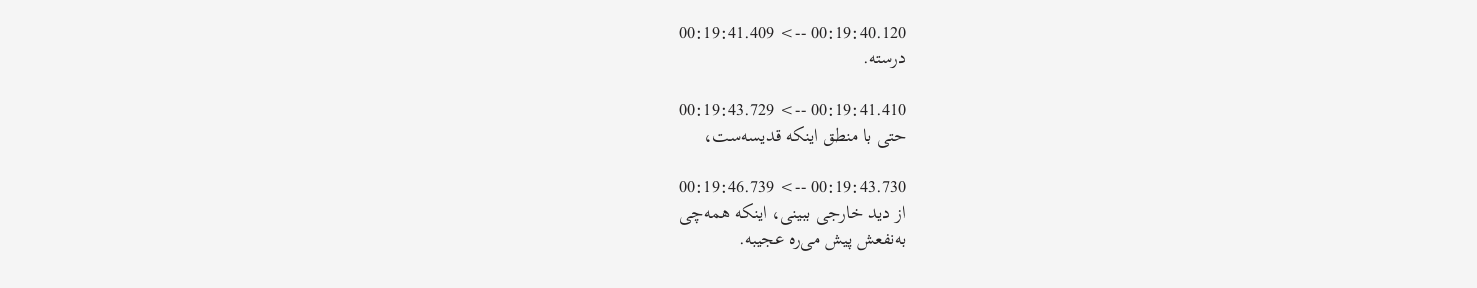00:19:40.120 --> 00:19:41.409
درسته.

00:19:41.410 --> 00:19:43.729
حتی با منطق اینکه قدیسه‌ست،

00:19:43.730 --> 00:19:46.739
از دید خارجی ببینی، اینکه همه‌چی
به‌نفعش پیش می‌ره عجیبه.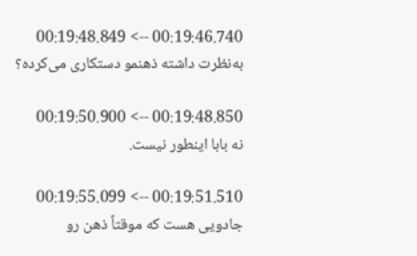00:19:46.740 --> 00:19:48.849
به‌نظرت داشته ذهنمو دستکاری می‌کرده؟

00:19:48.850 --> 00:19:50.900
نه بابا اینطور نیست.

00:19:51.510 --> 00:19:55.099
جادویی هست که موقتاً ذهن رو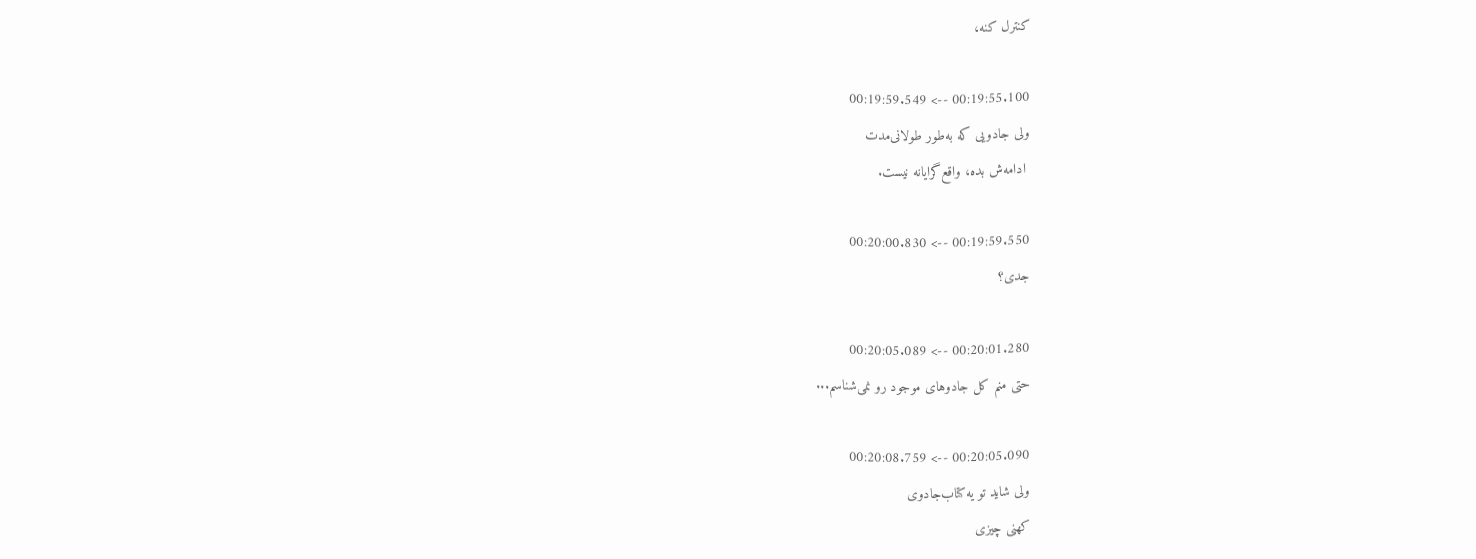کنترل کنه،

00:19:55.100 --> 00:19:59.549
ولی جادویی که به‌طور طولانی‌مدت
 ادامه‌ش بده، واقع‌گرایانه نیست.

00:19:59.550 --> 00:20:00.830
جدی؟

00:20:01.280 --> 00:20:05.089
حتی منم کل جادوهای موجود رو نمی‌شناسم...

00:20:05.090 --> 00:20:08.759
ولی شاید تو یه کتاب‌جادوی
کهنی چیزی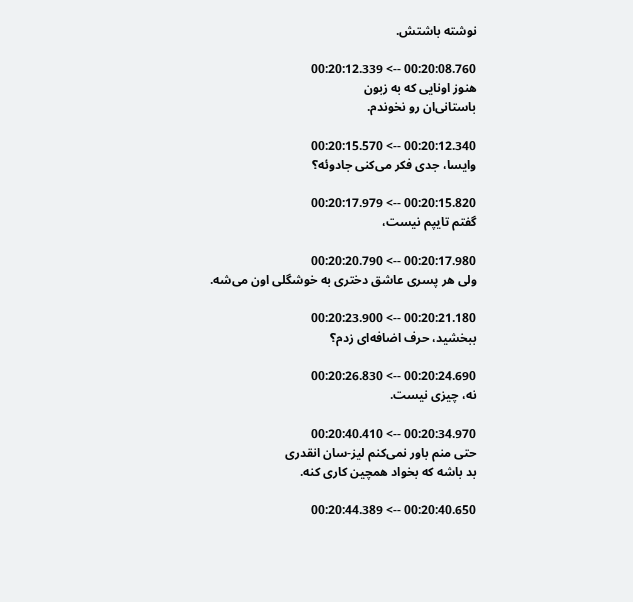نوشته باشتش.

00:20:08.760 --> 00:20:12.339
هنوز اونایی که به زبون
باستانی‌ان رو نخوندم.

00:20:12.340 --> 00:20:15.570
وایسا، جدی فکر می‌کنی جادوئه؟

00:20:15.820 --> 00:20:17.979
گفتم تایپم نیست،

00:20:17.980 --> 00:20:20.790
ولی هر پسری عاشق دختری به خوشگلی اون می‌شه.

00:20:21.180 --> 00:20:23.900
ببخشید، حرف اضافه‌ای زدم؟

00:20:24.690 --> 00:20:26.830
نه، چیزی نیست.

00:20:34.970 --> 00:20:40.410
حتی منم باور نمی‌کنم لیز-سان انقدری
بد باشه که بخواد همچین کاری کنه.

00:20:40.650 --> 00:20:44.389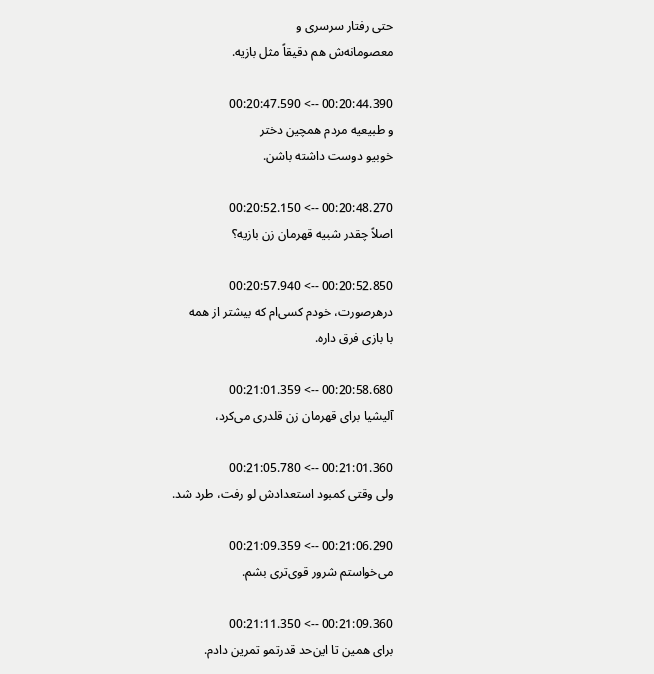حتی رفتار سرسری و
معصومانه‌ش هم دقیقاً مثل بازیه.

00:20:44.390 --> 00:20:47.590
و طبیعیه مردم همچین دختر
خوبیو دوست داشته باشن.

00:20:48.270 --> 00:20:52.150
اصلاً چقدر شبیه قهرمان زن بازیه؟

00:20:52.850 --> 00:20:57.940
درهرصورت، خودم کسی‌ام که بیشتر از همه
با بازی فرق داره.

00:20:58.680 --> 00:21:01.359
آلیشیا برای قهرمان زن قلدری می‌کرد،

00:21:01.360 --> 00:21:05.780
ولی وقتی کمبود استعدادش لو رفت، طرد شد.

00:21:06.290 --> 00:21:09.359
می‌خواستم شرور قوی‌تری بشم.

00:21:09.360 --> 00:21:11.350
برای همین تا این‌حد قدرتمو تمرین دادم.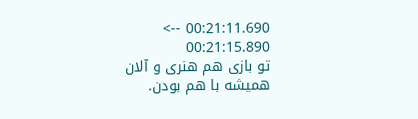00:21:11.690 --> 00:21:15.890
تو بازی هم هنری و آلان همیشه با هم بودن.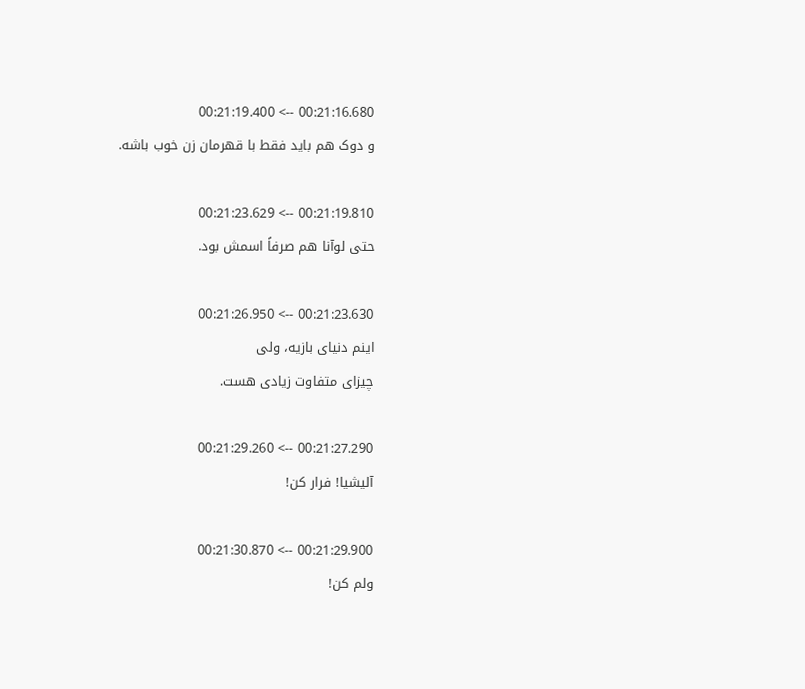00:21:16.680 --> 00:21:19.400
و دوک هم باید فقط با قهرمان زن خوب باشه.

00:21:19.810 --> 00:21:23.629
حتی لوآنا هم صرفاً اسمش بود.

00:21:23.630 --> 00:21:26.950
اینم دنیای بازیه، ولی
چیزای متفاوت زیادی هست.

00:21:27.290 --> 00:21:29.260
آلیشیا! فرار کن!

00:21:29.900 --> 00:21:30.870
ولم کن!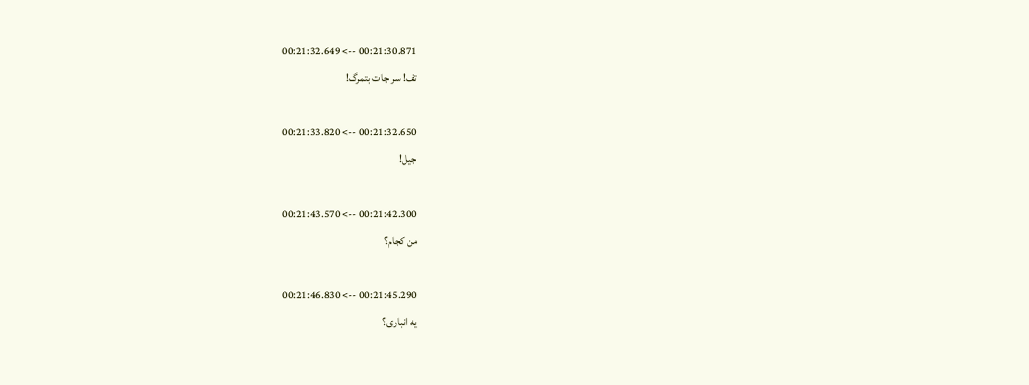00:21:30.871 --> 00:21:32.649
تف! سر جات بتمرگ!

00:21:32.650 --> 00:21:33.820
جیل!

00:21:42.300 --> 00:21:43.570
من کجام؟

00:21:45.290 --> 00:21:46.830
یه انباری؟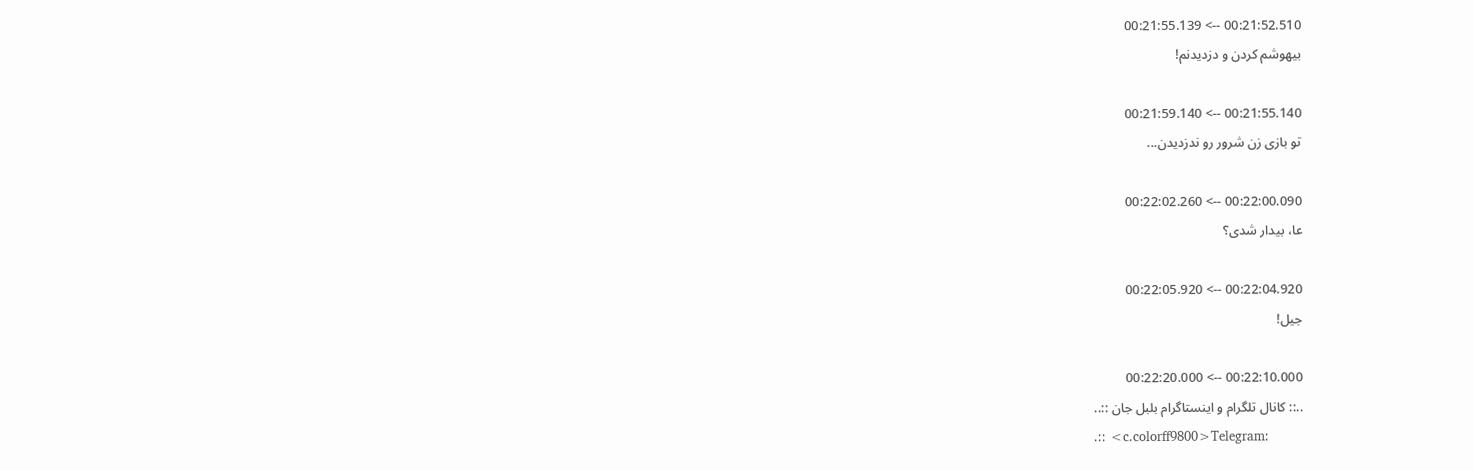00:21:52.510 --> 00:21:55.139
بیهوشم کردن و دزدیدنم!

00:21:55.140 --> 00:21:59.140
تو بازی زن شرور رو ندزدیدن...

00:22:00.090 --> 00:22:02.260
عا، بیدار شدی؟

00:22:04.920 --> 00:22:05.920
جیل!

00:22:10.000 --> 00:22:20.000
..:: کانال تلگرام و اینستاگرام بلبل جان ::..
.:: <c.colorff9800>Telegram: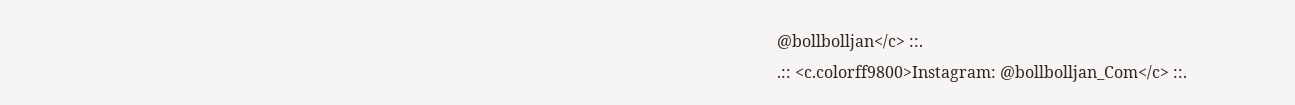@bollbolljan</c> ::.
.:: <c.colorff9800>Instagram: @bollbolljan_Com</c> ::.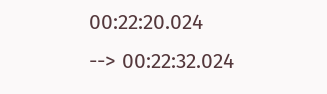00:22:20.024 --> 00:22:32.024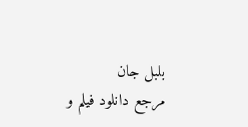بلبل جان
مرجع دانلود فيلم و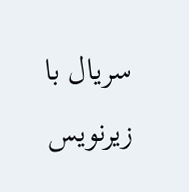سريال با زيرنويس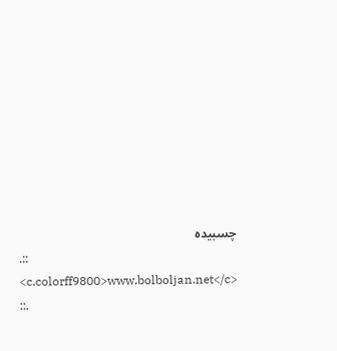چسبيده
.::  <c.colorff9800>www.bolboljan.net</c> ::.